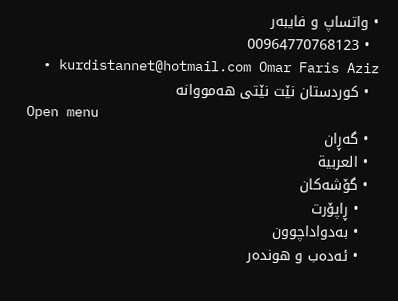• واتساپ و فایبەر
  • 00964770768123
  • kurdistannet@hotmail.com Omar Faris Aziz
  • کوردستان نێت نێتی هەمووانە
Open menu
  • گەڕان
  • العربیة
  • گۆشه‌کان
    • ڕاپۆرت
    • به‌دواداچوون
    • ئه‌ده‌ب و هونده‌ر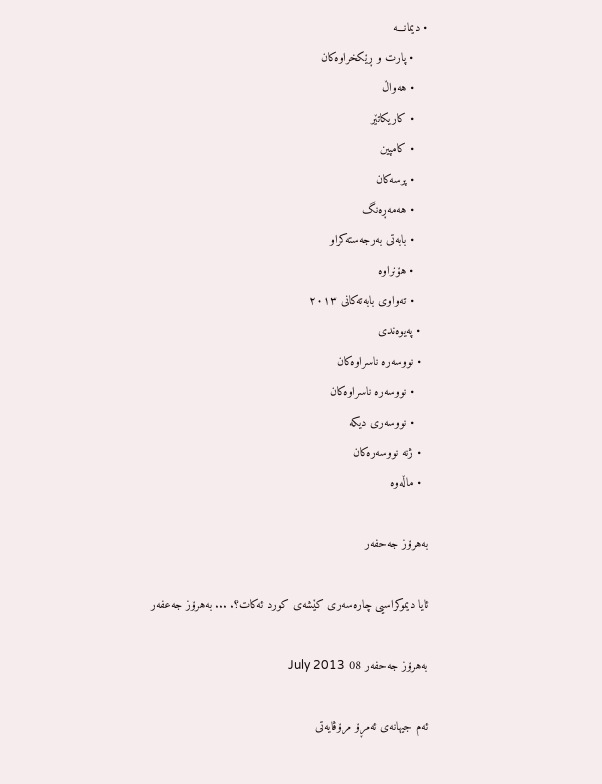• دیمانـــه‌
    • پارت و ڕێکخراوه‌کان
    • هه‌واڵ
    • کاریکاتێر
    • کامپین
    • پرسه‌کان
    • هه‌مه‌ڕه‌نگ
    • بابه‌تی به‌رجه‌سته‌کراو
    • هۆنراوە
    • تەواوی بابەتەکانی ٢٠١٣
  • په‌یوه‌ندی
  • نووسه‌ره‌ ناسراوه‌کان
    • نووسه‌ره‌ ناسراوه‌کان
    • نووسه‌ری دیکه‌
  • ژنە نووسەرەکان
  • ماڵەوە

بەهرۆز جەحفەر

ئایا دیموكراسیی چاره‌سه‌ری كێشه‌ی كورد ئه‌كات؟. ... به‌هرۆز جه‌عفه‌ر

بەهرۆز جەحفەر 08 July 2013

ئه‌م جیهانه‌ی ئه‌مڕۆ مرۆڤایه‌تی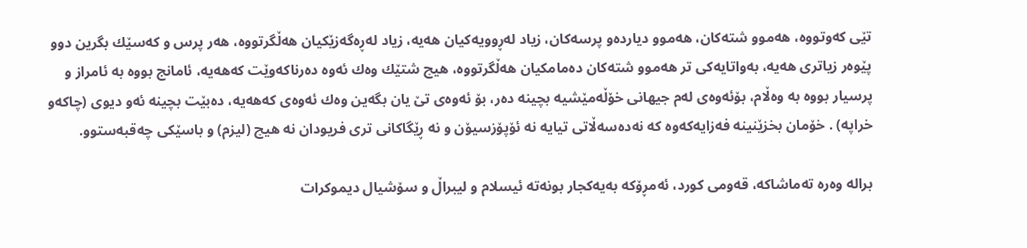تێی كه‌وتووه‌، هه‌موو شته‌كان، هه‌موو دیارده‌و پرسه‌كان، زیاد له‌ڕوویه‌كیان هه‌یه‌، زیاد له‌ڕه‌گه‌زێكیان هه‌ڵگرتووه‌، هه‌ر پرس و كه‌سێك بگرین دوو پێوه‌ر زیاتری هه‌یه‌، به‌واتایه‌كی تر هه‌موو شته‌كان ده‌مامكیان هه‌ڵگرتووه‌، هیچ شتێك وه‌ك ئه‌وه‌ ده‌رناكه‌وێت كه‌هه‌یه‌، ئامانج بووه‌ به‌ ئامراز و پرسیار بووه‌ به‌ وه‌ڵام، بۆئه‌وه‌ی له‌م جیهانی خۆڵه‌مێشیه‌ بچینه‌ ده‌ر، بۆ ئه‌وه‌ی تێ یان بگه‌ین وه‌ك ئه‌وه‌ی كه‌هه‌یه‌، ده‌بێت بچینه‌ ئه‌و دیوی (چاكه‌و خراپه‌) . خۆمان بخزێنینه‌ فه‌زایه‌كه‌وه‌ كه‌ نه‌ده‌سه‌ڵاتی تیایه‌ نه‌ ئۆپۆزسیۆن و نه‌ ڕێگاكانی تری فریودان نه‌ هیچ (لیزم) و باسێكی چه‌قبه‌ستوو.

براله‌ وه‌ره‌ ته‌ماشاكه‌، قه‌ومی كورد، ئه‌مڕۆكه‌ به‌یه‌كجار بونه‌ته‌ ئیسلام و لیبراڵ و سۆشیال دیموكرات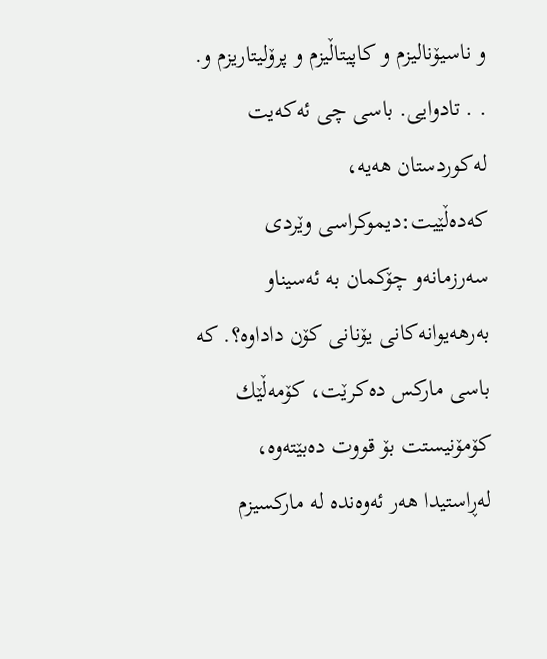و ناسیۆنالیزم و كاپیتاڵیزم و پرۆلیتاریزم و. . . تادوایی. باسی چی ئه‌كه‌یت له‌كوردستان هه‌یه‌، كه‌ده‌ڵێیت:دیموكراسی وێردی سه‌رزمانه‌و چۆكمان به‌ ئه‌سیناو به‌رهه‌یوانه‌كانی یۆنانی كۆن داداوه‌؟. كه‌ باسی ماركس ده‌كرێت، كۆمه‌ڵێك كۆمۆنیستت بۆ قووت ده‌بێته‌وه‌، له‌ڕاستیدا هه‌ر ئه‌وه‌نده‌ له‌ ماركسیزم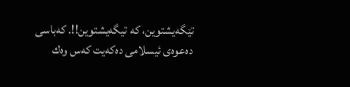تێگه‌یشتوین، كه‌ تیگه‌یشتوین!!. كه‌باسی ده‌عوه‌ی ئیسلامی ده‌كه‌یت كه‌س وه‌ك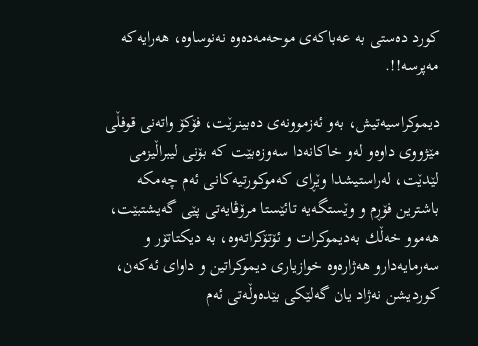كورد ده‌ستی به‌ عه‌باكه‌ی موحه‌مه‌ده‌وه‌ نه‌نوساوه‌، هه‌رایه‌كه‌ مه‌پرسه‌!!.

دیموكراسیه‌تیش، به‌و ئه‌زموونه‌ی ده‌بینرێت، فۆكۆ واته‌نی قوفڵی مێژووی داوه‌و له‌و خاكانه‌دا سه‌وزه‌بێت كه‌ بۆنی لیبراڵیزمی لێدێت، له‌راستیشدا وێڕای كه‌موكورتیه‌كانی ئه‌م چه‌مكه‌ باشترین فۆڕم و وێستگه‌یه‌ تائێستا مرۆڤایه‌تی پێی گه‌یشتبێت، هه‌موو خه‌ڵك به‌دیموكرات و ئۆتۆكراته‌وه‌، به‌ دیكتاتۆر و سه‌رمایه‌دارو هه‌ژاره‌وه‌ خوازیاری دیموكراتین و داوای ئه‌كه‌ن، كوردیشن نه‌ژاد یان گه‌لێكی بێده‌وڵه‌تی ئه‌م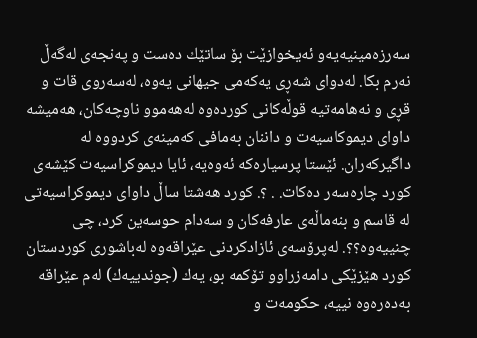سه‌رزه‌مینیه‌یه‌و ئه‌یخوازێت بۆ ساتێك ده‌ست و په‌نجه‌ی له‌گه‌ڵ نه‌رم بكا. له‌دوای شه‌ڕی یه‌كه‌می جیهانی یه‌وه‌، له‌سه‌روی قات و قڕی و نه‌هامه‌تیه‌ قوڵه‌كانی كورده‌وه‌ له‌هه‌موو ناوچه‌كان، هه‌میشه‌ داوای دیموكاسیه‌ت و داننان به‌مافی كه‌مینه‌ی كردووه‌ له‌ داگیركه‌ران. ئێستا پرسیاره‌كه‌ ئه‌وه‌یه‌، ئایا دیموكراسیه‌ت كێشه‌ی كورد چاره‌سه‌ر ده‌كات. . ؟. كورد هه‌شتا ساڵ داوای دیموكراسیه‌تی له‌ قاسم و بنه‌ماڵه‌ی عارفه‌كان و سه‌دام حوسه‌ین كرد، چی چنییه‌وه‌؟؟. له‌پرۆسه‌ی ئازادكردنی عێراقه‌وه‌ له‌باشوری كوردستان كورد هێزێكی دامه‌زراوو تۆكمه‌ بو، یه‌ك (جوندییه‌ك) له‌م عێراقه‌ به‌ده‌ره‌وه‌ نییه‌، حكومه‌ت و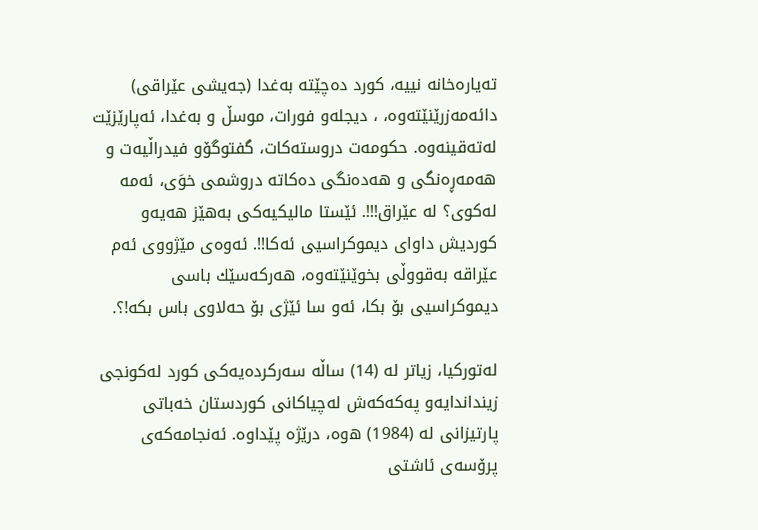ته‌یاره‌خانه‌ نییه‌، كورد ده‌چێته‌ به‌غدا (جه‌یشی عێراقی) دائه‌مه‌زرێنێته‌وه‌، ، دیجله‌و فورات، موسڵ و به‌غدا، ئه‌پارێزێت له‌ته‌قینه‌وه‌. حكومه‌ت دروسته‌كات، گفتوگۆو فیدراڵیه‌ت و هه‌مه‌ڕه‌نگی و هه‌ده‌نگی ده‌كاته‌ دروشمی خوَی، ئه‌مه‌ له‌كوی؟ له‌ عێراق!!!. ئێستا مالیكیه‌كی به‌هێز هه‌یه‌و كوردیش داوای دیموكراسیی ئه‌كا!!. ئه‌وه‌ی مێژووی ئه‌م عێراقه‌ به‌قووڵی بخوێنێته‌وه‌، هه‌ركه‌سێك باسی دیموكراسیی بۆ بكا، ئه‌و سا ئێژی بۆ حه‌لاوی باس بكه‌!؟.

له‌توركیا، زیاتر له‌ (14) ساڵه‌ سه‌ركرده‌یه‌كی كورد له‌كونجی زینداندایه‌و په‌كه‌كه‌ش له‌چیاكانی كوردستان خه‌باتی پارتیزانی له‌ (1984) ه‌وه‌، درێژه‌ پێداوه‌. ئه‌نجامه‌كه‌ی پرۆسه‌ی ئاشتی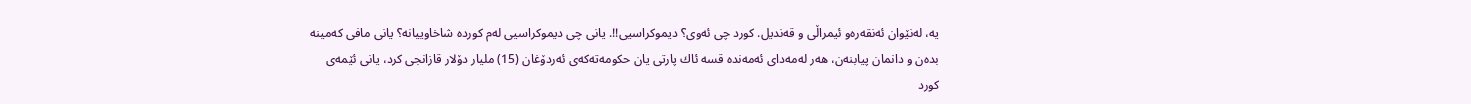یه‌، له‌نێوان ئه‌نقه‌ره‌و ئیمراڵی و قه‌ندیل. كورد چی ئه‌وی؟ دیموكراسیی!!. یانی چی دیموكراسیی له‌م كورده‌ شاخاوییانه‌؟ یانی مافی كه‌مینه‌ بده‌ن و دانمان پیابنه‌ن، هه‌ر له‌مه‌دای ئه‌مه‌نده‌ قسه‌ ئاك پارتی یان حكومه‌ته‌كه‌ی ئه‌ردۆغان (15) ملیار دۆلار قازانجی كرد، یانی ئێمه‌ی كورد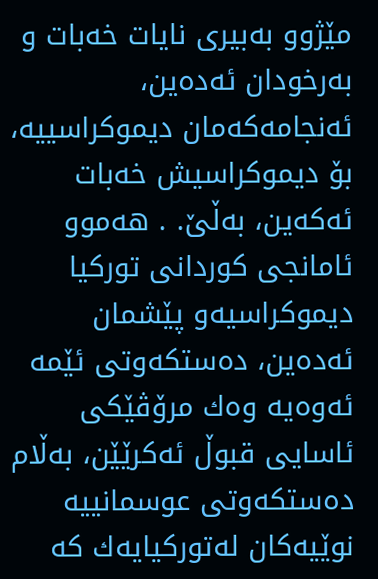مێژوو به‌بیری نایات خه‌بات و به‌رخودان ئه‌ده‌ین، ئه‌نجامه‌كه‌مان دیموكراسییه‌، بۆ دیموكراسیش خه‌بات ئه‌كه‌ین، به‌ڵێ. . هه‌موو ئامانجی كوردانی توركیا دیموكراسیه‌و پێشمان ئه‌ده‌ین، ده‌ستكه‌وتی ئێمه‌ ئه‌وه‌یه‌ وه‌ك مرۆڤێكی ئاسایی قبوڵ ئه‌كرێێن، به‌ڵام ده‌ستكه‌وتی عوسمانییه‌ نوێیه‌كان له‌توركیایه‌ك كه‌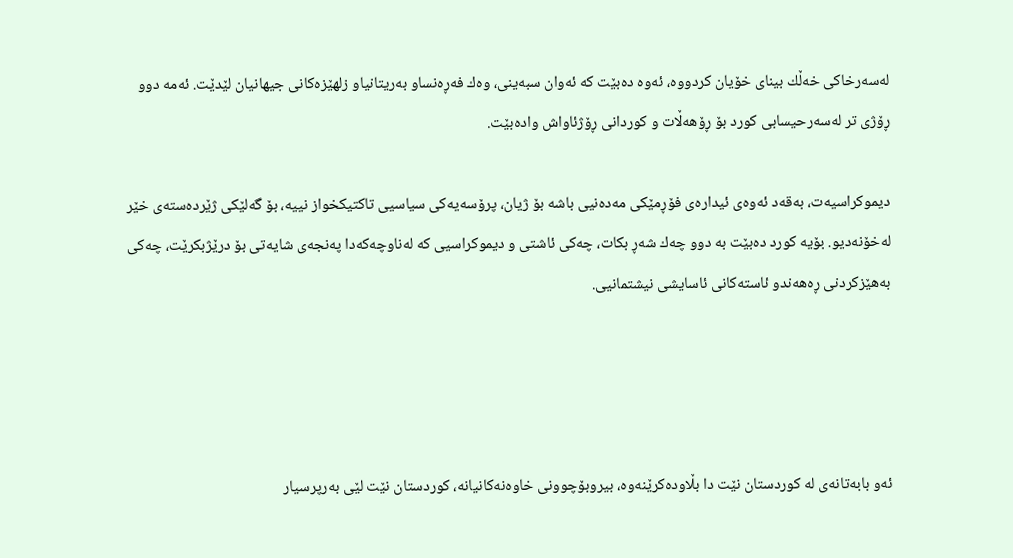له‌سه‌رخاكی خه‌ڵك بینای خۆیان كردووه‌، ئه‌وه‌ ده‌بێت كه‌ ئه‌وان سبه‌ینی، وه‌ك فه‌ڕه‌نساو به‌ریتانیاو زلهێزه‌كانی جیهانیان لێدێت. ئه‌مه‌ دوو ڕۆژی تر له‌سه‌رحیسابی كورد بۆ ڕۆهه‌ڵات و كوردانی ڕۆژئاواش واده‌بێت.

دیموكراسیه‌ت، به‌قه‌د ئه‌وه‌ی ئیداره‌ی فۆڕمێكی مه‌ده‌نیی باشه‌ بۆ ژیان، پرۆسه‌یه‌كی سیاسیی تاكتیكخواز نییه‌، بۆ گه‌لێكی ژێرده‌سته‌ی خێر له‌خۆنه‌دیو. بۆیه‌ كورد ده‌بێت به‌ دوو چه‌ك شه‌ڕ بكات، چه‌كی ئاشتی و دیموكراسیی كه‌ له‌ناوچه‌كه‌دا په‌نجه‌ی شایه‌تی بۆ درێژبكرێت، چه‌كی به‌هێزكردنی ڕه‌هه‌ندو ئاسته‌كانی ئاسایشی نیشتمانیی.




ئه‌و بابه‌تانه‌ی له‌ کوردستان نێت دا بڵاوده‌کرێنه‌وه‌، بیروبۆچوونی خاوه‌نه‌کانیانه‌، کوردستان نێت لێی به‌رپرسیار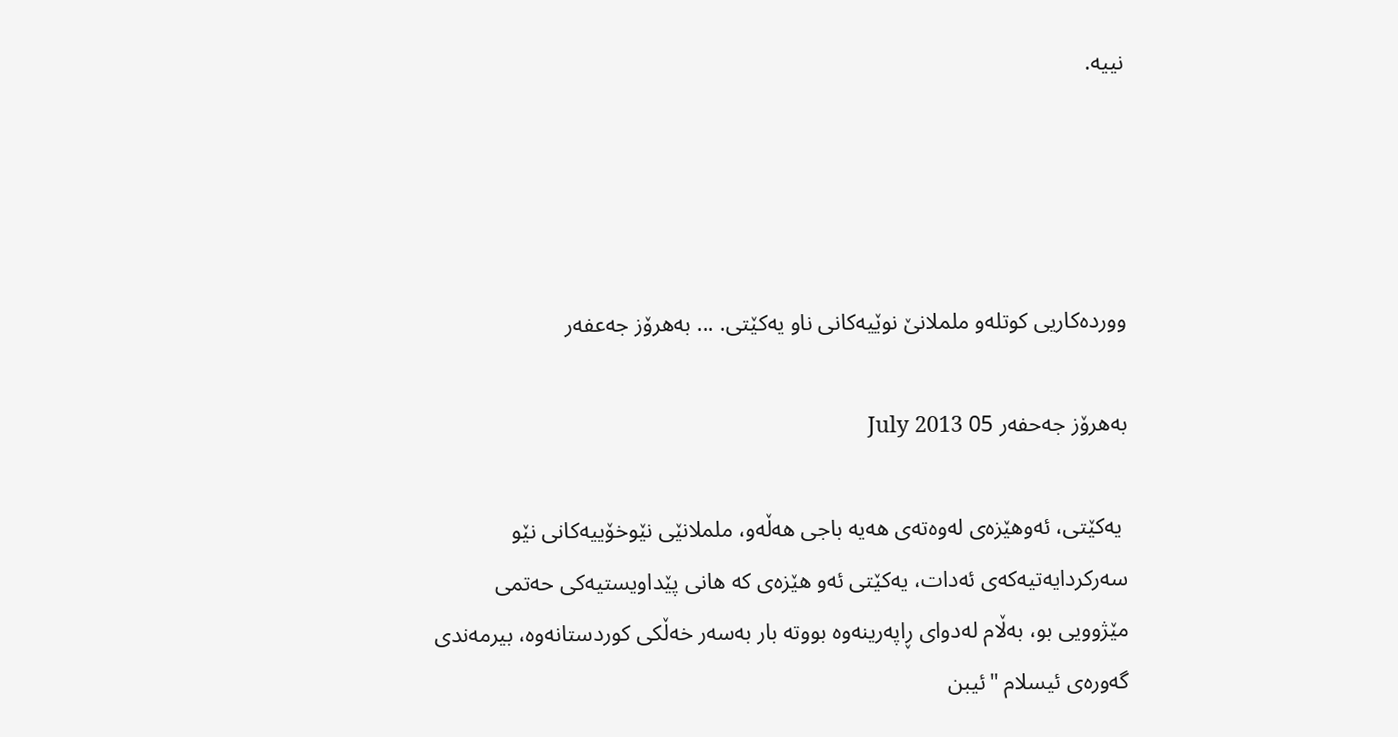نییه‌.




وورده‌كاریی كوتله‌و ململانێ نوێیه‌كانی ناو یه‌كێتی. ... به‌هرۆز جه‌عفه‌ر

بەهرۆز جەحفەر 05 July 2013

 یه‌كێتی، ئه‌وهێزه‌ی له‌وه‌ته‌ی هه‌یه‌ باجی هه‌ڵه‌و، ململانێی نێوخۆییه‌كانی نێو سه‌ركردایه‌تیه‌كه‌ی ئه‌دات، یه‌كێتی ئه‌و هێزه‌ی كه‌ هانی پێداویستیه‌كی حه‌تمی مێژوویی بو، به‌ڵام له‌دوای ڕاپه‌رینه‌وه‌ بووته‌ بار به‌سه‌ر خه‌ڵكی كوردستانه‌وه‌، بیرمه‌ندی گه‌وره‌ی ئیسلام "ئیبن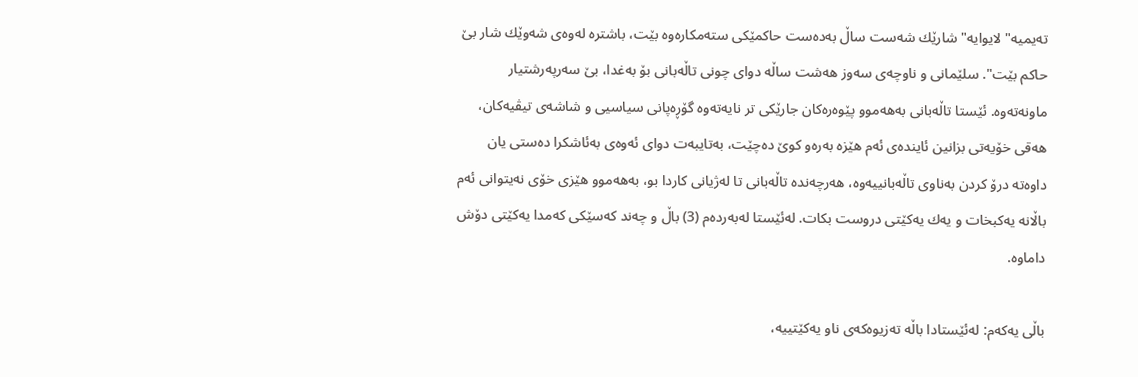ته‌یمیه‌" لایوایه‌" شارێك شه‌ست ساڵ به‌ده‌ست حاكمێكی سته‌مكاره‌وه‌ بێت، باشتره‌ له‌وه‌ی شه‌وێك شار بێ حاكم بێت". سلێمانی و ناوچه‌ی سه‌وز هه‌شت ساڵه‌ دوای چونی تاڵه‌بانی بۆ به‌غدا، بێ سه‌رپه‌رشتیار ماونه‌ته‌وه‌. ئێستا تاڵه‌بانی به‌هه‌موو پێوه‌ره‌كان جارێكی تر نایه‌ته‌وه‌ گۆڕه‌پانی سیاسیی و شاشه‌ی تیڤیه‌كان، هه‌قی خۆیه‌تی بزانین ئاینده‌ی ئه‌م هێزه‌ به‌ره‌و كوێ ده‌چێت، به‌تایبه‌ت دوای ئه‌وه‌ی به‌ئاشكرا ده‌ستی یان داوه‌ته‌ درۆ كردن به‌ناوی تاڵه‌بانییه‌وه‌، هه‌رچه‌نده‌ تاڵه‌بانی تا له‌ژیانی كاردا بو، به‌هه‌موو هێزی خۆی نه‌یتوانی ئه‌م باڵانه‌ یه‌كبخات و یه‌ك یه‌كێتی دروست بكات. له‌ئێستا له‌به‌رده‌م (3) باڵ و چه‌ند كه‌سێكی كه‌مدا یه‌كێتی دۆش داماوه‌.

باڵی یه‌كه‌م: له‌ئێستادا باڵه‌ ته‌زیوه‌كه‌ی ناو یه‌كێتییه‌،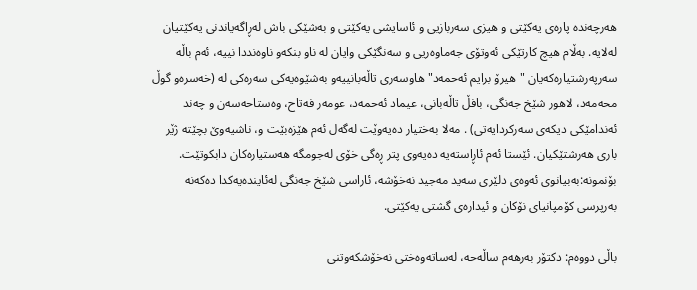هه‌رچه‌نده‌ پاره‌ی یه‌كێتی و هیزی سه‌ربازیی و ئاسایشی یه‌كێتی و به‌شێكی باش له‌ڕاگه‌یاندنی یه‌كێتیان له‌لایه‌. به‌ڵام هیچ كارتێكی ئه‌وتۆی جه‌ماوه‌ریی و سه‌نگێكی وایان له‌ ناو بنكه‌و ناوه‌نددا نییه‌، ئه‌م باڵه‌ سه‌رپه‌رشتیاره‌كه‌یان "هیرۆ برایم ئه‌حمه‌د" هاوسه‌ری تاڵه‌بانییه‌و به‌شێوه‌یه‌كی سه‌ره‌كی له‌ (خه‌سره‌و گوڵ محه‌مه‌د، لاهور شێخ جه‌نگی، بافڵ تاڵه‌بانی، عیماد ئه‌حمه‌د، عومه‌ر فه‌تاح، وه‌ستاحه‌سه‌ن و چه‌ند ئه‌ندامێكی دیكه‌ی سه‌ركردایه‌تی) . مه‌لا به‌ختیار ده‌یه‌وێت له‌گه‌ل ئه‌م هێزه‌بێت و، ناشیه‌وێ بچێته‌ ژێر باری هه‌رشتێكیان. ئێستا ئه‌م ئاڕاسته‌یه‌ ده‌یه‌وی پتر ڕه‌گی خۆی له‌جومگه‌ هه‌ستیاره‌كان دابكوتێت. بۆنمونه‌:به‌بیانوی ئه‌وه‌ی دلێری سه‌ید مه‌جید نه‌خۆشه‌، ئاراسی شێخ جه‌نگی له‌ئاینده‌یه‌كدا ده‌كه‌نه‌ به‌رپرسی كۆمپانیای نۆكان و ئیداره‌ی گشتی یه‌كێتی.

باڵی دووه‌م: دكتۆر به‌رهه‌م ساڵه‌حه‌، له‌ساته‌وه‌ختی نه‌خۆشكه‌وتنی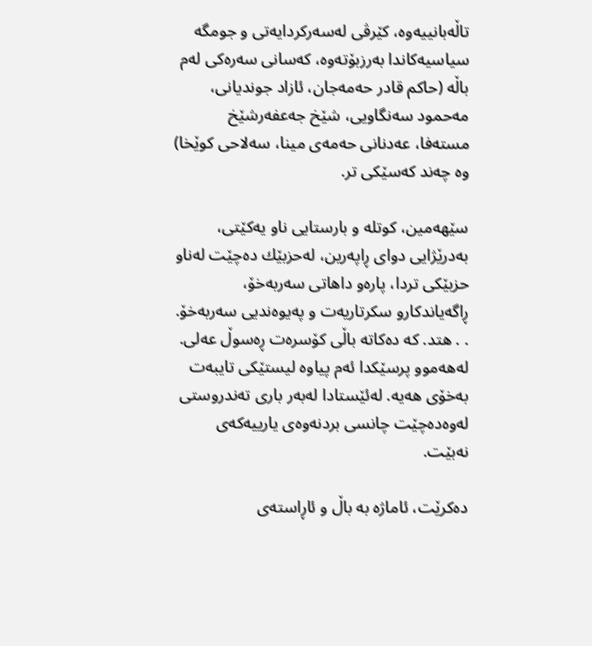تاڵه‌بانییه‌وه‌، كێرڤی له‌سه‌ركردایه‌تی و جومگه‌ سیاسیه‌كاندا به‌رزبۆته‌وه‌، كه‌سانی سه‌ره‌كی له‌م باڵه‌ (حاكم قادر حه‌مه‌جان، ئازاد جوندیانی، مه‌حمود سه‌نگاویی، شێخ جه‌عفه‌رشێخ مسته‌فا، عه‌دنانی حه‌مه‌ی مینا، سه‌لاحی كوێخا) وه‌ چه‌ند كه‌سێكی تر.

سێهه‌مین، كوتله‌ و بارستایی ناو یه‌كێتی، به‌درێژایی دوای ڕاپه‌رین، له‌حزبێك ده‌چێت له‌ناو حزبێكی تردا، پاره‌و داهاتی سه‌ربه‌خۆ، ڕاگه‌یاندكارو سكرتاریه‌ت و په‌یوه‌ندیی سه‌ربه‌خۆ. . . هتد. كه‌ ده‌كاته‌ باڵی كۆسره‌ت ڕه‌سوڵ عه‌لی. له‌هه‌موو پرسێكدا ئه‌م پیاوه‌ لیستێكی تایبه‌ت به‌خۆی هه‌یه‌. له‌ئێستادا له‌به‌ر باری ته‌ندروستی له‌وه‌ده‌چێت چانسی بردنه‌وه‌ی یارییه‌كه‌ی نه‌بێت.

ده‌كرێت، ئاماژه‌ به‌ باڵ و ئاڕاسته‌ی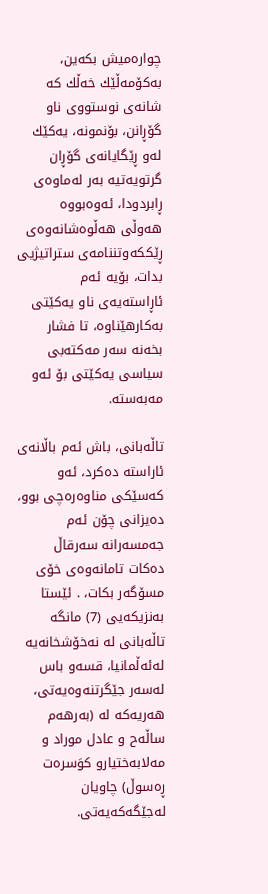چواره‌میش بكه‌ین، به‌كۆمه‌ڵێك خه‌ڵك كه‌ شانه‌ی نوستووی ناو گۆڕانن، بۆنمونه‌، یه‌كێك له‌و ڕێگایانه‌ی گۆڕان گرتویه‌تیه‌ به‌ر له‌ماوه‌ی ڕابردودا، ئه‌وه‌بووه‌ هه‌وڵی هه‌ڵوه‌شانه‌وه‌ی ڕێككه‌وتننامه‌ی ستراتیژیی بدات، بۆیه‌ ئه‌م ئاڕاسته‌یه‌ی ناو یه‌كێتی به‌كارهێناوه‌، تا فشار بخه‌نه‌ سه‌ر مه‌كته‌بی سیاسی یه‌كێتی بۆ ئه‌و مه‌به‌سته‌.

تاڵه‌بانی، باش ئه‌م باڵانه‌ی ئاراسته‌ ده‌كرد، ئه‌و كه‌سێكی مناوه‌ره‌چی بوو، ده‌یزانی چۆن ئه‌م جه‌مسه‌رانه‌ سه‌رقاڵ ده‌كات تامانه‌وه‌ی خۆی مسۆگه‌ر بكات، . ئێستا به‌نزیكه‌یی (7) مانگه‌ تاڵه‌بانی له‌ نه‌خۆشخانه‌یه‌ له‌ئه‌ڵمانیا، قسه‌و باس له‌سه‌ر جێگرتنه‌وه‌یه‌تی، هه‌ریه‌كه‌ له‌ (به‌رهه‌م ساڵه‌ح و عادل موراد و مه‌لابه‌ختیارو كوَسره‌ت ڕه‌سوڵ) چاویان له‌جێگه‌كه‌یه‌تی.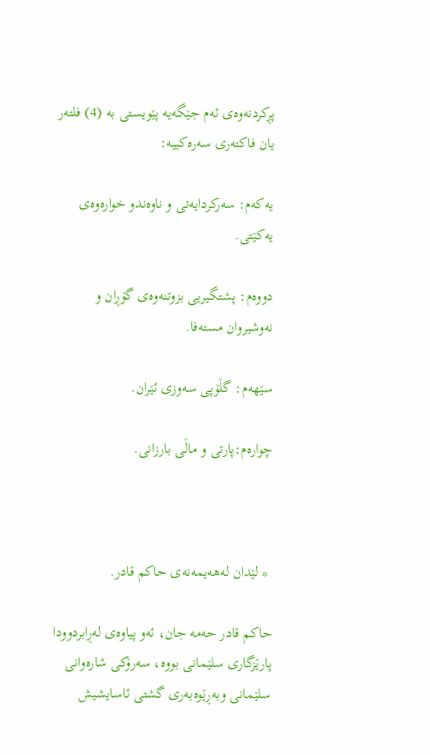پڕكردنه‌وه‌ی ئه‌م جێگه‌یه‌ پێویستی به‌ (4) فلته‌ر یان فاكته‌ری سه‌ره‌كییه‌:

یه‌كه‌م: سه‌ركردایه‌تی و ناوه‌ندو خواره‌وه‌ی یه‌كێتی.

دووه‌م: پشتگیریی بزوتنه‌وه‌ی گۆڕان و نه‌وشیروان مسته‌فا.

سێهه‌م: گڵۆپی سه‌وزی ئێران.

چواره‌م:پارتی و ماڵی بارزانی.



 * لێدان له‌هه‌یمه‌نه‌ی حاكم قادر.

حاكم قادر حه‌مه‌ جان، ئه‌و پیاوه‌ی له‌ڕابردوودا پارێزگاری سلێمانی بووه‌، سه‌رۆكی شاره‌وانی سلێمانی وبه‌ڕێوه‌به‌ری گشتی ئاسایشیش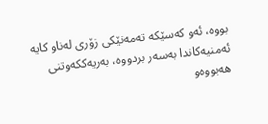بووه‌، ئه‌و كه‌سێكه‌ ته‌مه‌نێكی زۆری له‌ناو كایه‌ ئه‌منیه‌كاندا به‌سه‌ر بردووه‌، به‌ریه‌ككه‌وتنی هه‌بووه‌و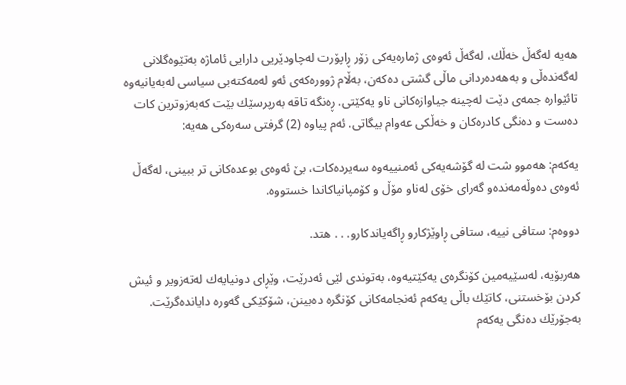هه‌یه‌ له‌گه‌ڵ خه‌ڵك، له‌گه‌ڵ ئه‌وه‌ی ژماره‌یه‌كی زۆر ڕاپۆرت له‌چاودێریی دارایی ئاماژه‌ به‌تێوه‌گلانی له‌گه‌نده‌ڵی و به‌هه‌ده‌ردانی ماڵی گشتی ده‌كه‌ن، به‌ڵام ژووره‌كه‌ی ئه‌و له‌مه‌كته‌بی سیاسی له‌به‌یانیه‌وه‌ تائێواره‌ جمه‌ی دێت له‌چینه‌ جیاوازه‌كانی ناو یه‌كێتی. ڕه‌نگه‌ تاقه‌ به‌رپرسێك بێت كه‌به‌زوترین كات ده‌ست و ده‌نگی كادره‌كان و خه‌ڵكی عه‌وام بیگاتی. ئه‌م پیاوه‌ (2) گرفتی سه‌ره‌كی هه‌یه‌:

یه‌كه‌م: هه‌موو شت له‌ گۆشه‌یه‌كی ئه‌منییه‌وه‌ سه‌یرده‌كات، بێ ئه‌وه‌ی بوعده‌كانی تر ببینی، له‌گه‌ڵ ئه‌وه‌ی ده‌وڵه‌مه‌نده‌و گه‌رای خۆی له‌ناو مۆڵ و كۆمپانیاكاندا خستووه‌.

دووه‌م: ستافی نییه‌، ستافی ڕاوێژكارو ڕاگه‌یاندكارو. . . هتد.

هه‌ربۆیه‌، له‌سێیه‌مین كۆنگره‌ی یه‌كێتیه‌وه‌، به‌توندی لێی ئه‌درێت، وێڕای دونیایه‌ك له‌ته‌زویر و ئیش كردن بۆخستنی، كاتێك باڵی یه‌كه‌م ئه‌نجامه‌كانی كۆنگره‌ ده‌بینن، شۆكێكی گه‌وره‌ دایانده‌گرێت. به‌جۆرێك ده‌نگی یه‌كه‌م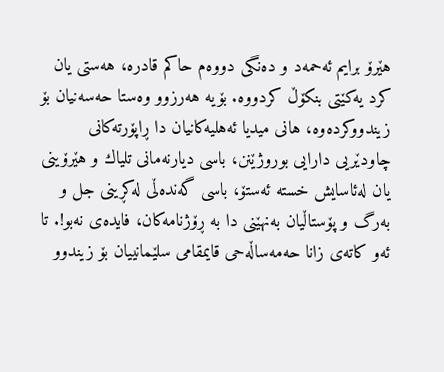هێرۆ برایم ئه‌حمه‌د و ده‌نگی دووه‌م حاكم قادره‌، هه‌ستی یان كرد یه‌كێتی بنكۆڵ كردووه‌. بۆیه‌ هه‌رزوو وه‌ستا حه‌سه‌نیان بۆ زیندووكرده‌وه‌، هانی میدیا ئه‌هلیه‌كانیان دا ڕاپۆرته‌كانی چاودێریی دارایی بوروژێنن، باسی دیارنه‌مانی تلیاك و هێرۆینی یان له‌ئاسایش خسته‌ ئه‌ستۆ، باسی گه‌نده‌ڵی له‌كڕینی جل و به‌رگ و پۆستاڵیان به‌نهێنی دا به‌ ڕۆژنامه‌كان، فایده‌ی نه‌بو!. تا ئه‌و كاته‌ی زانا حه‌مه‌ساڵه‌حی قایمقامی سلێمانییان بۆ زیندوو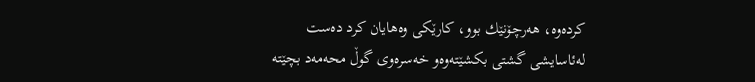كرده‌وه‌، هه‌رچۆنێك بوو، كارێكی وه‌هایان كرد ده‌ست له‌ئاسایشی گشتی بكشێته‌وه‌و خه‌سره‌وی گوڵ محه‌مه‌د بچێته‌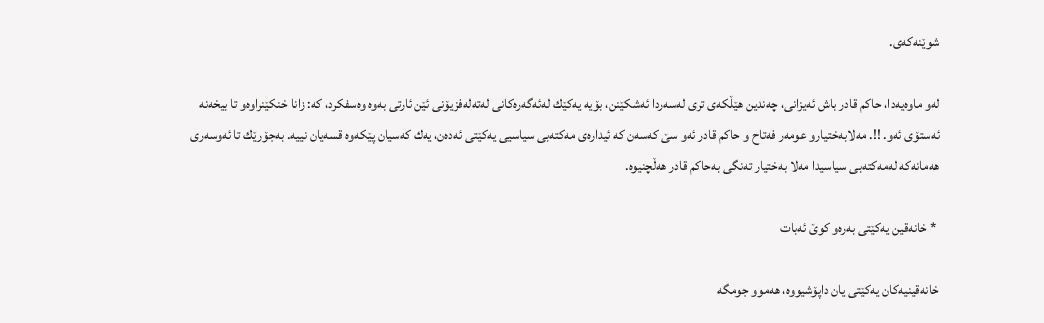شوێنه‌كه‌ی.

له‌و ماوه‌یه‌دا، حاكم قادر باش ئه‌یزانی، چه‌ندین هێڵكه‌ی تری له‌سه‌ردا ئه‌شكێنن، بۆیه‌ یه‌كێك له‌ئه‌گه‌ره‌كانی له‌ته‌له‌فزیۆنی ئێن ئارتی به‌وه‌ وه‌سفكرد، كه‌: زانا خنكێنراوه‌و تا بیخه‌نه‌ ئه‌ستۆی ئه‌و. !!. مه‌لابه‌ختیارو عومه‌ر فه‌تاح و حاكم قادر ئه‌و سێ كه‌سه‌ن كه‌ ئیداره‌ی مه‌كته‌بی سیاسیی یه‌كێتی ئه‌ده‌ن، یه‌ك كه‌سیان پێكه‌وه‌ قسه‌یان نییه‌. به‌جۆرێك تا ئه‌وسه‌ری هه‌مانه‌كه‌ له‌مه‌كته‌بی سیاسیدا مه‌لا به‌ختیار ته‌نگی به‌حاكم قادر هه‌ڵچنیوه‌.

 * خانه‌قین یه‌كێتی به‌ره‌و كوێ ئه‌بات

خانه‌قینیه‌كان یه‌كێتی یان داپۆشیووه‌، هه‌موو جومگه‌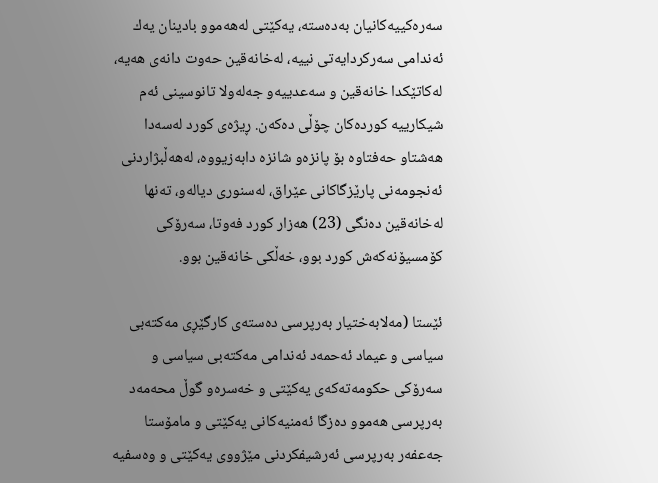سه‌ره‌كییه‌كانیان به‌ده‌سته‌، یه‌كێتی له‌هه‌موو بادینان یه‌ك ئه‌ندامی سه‌ركردایه‌تی نییه‌، له‌خانه‌قین حه‌وت دانه‌ی هه‌یه‌، له‌كاتێكدا خانه‌قین و سه‌عدییه‌و جه‌له‌ولا تانوسینی ئه‌م شیكارییه‌ كورده‌كان چۆڵی ده‌كه‌ن. ڕیژه‌ی كورد له‌سه‌دا هه‌شتاو حه‌فتاوه‌ بۆ پانزه‌و شانزه‌ دابه‌زیووه‌، له‌هه‌ڵبژاردنی ئه‌نجومه‌نی پارێزگاكانی عێراق، له‌سنوری دیاله‌و، ته‌نها له‌خانه‌قین ده‌نگی (23) هه‌زار كورد فه‌وتا، سه‌رۆكی كۆمسیۆنه‌كه‌ش كورد بوو، خه‌ڵكی خانه‌قین بوو.

ئێستا (مه‌لابه‌ختیار به‌رپرسی ده‌سته‌ی كارگێڕی مه‌كته‌بی سیاسی و عیماد ئه‌حمه‌د ئه‌ندامی مه‌كته‌بی سیاسی و سه‌رۆكی حكومه‌ته‌كه‌ی یه‌كێتی و خه‌سره‌و گوڵ محه‌مه‌د به‌رپرسی هه‌موو ده‌زگا ئه‌منیه‌كانی یه‌كێتی و مامۆستا جه‌عفه‌ر به‌رپرسی ئه‌رشیفكردنی مێژووی یه‌كێتی و وه‌سفیه‌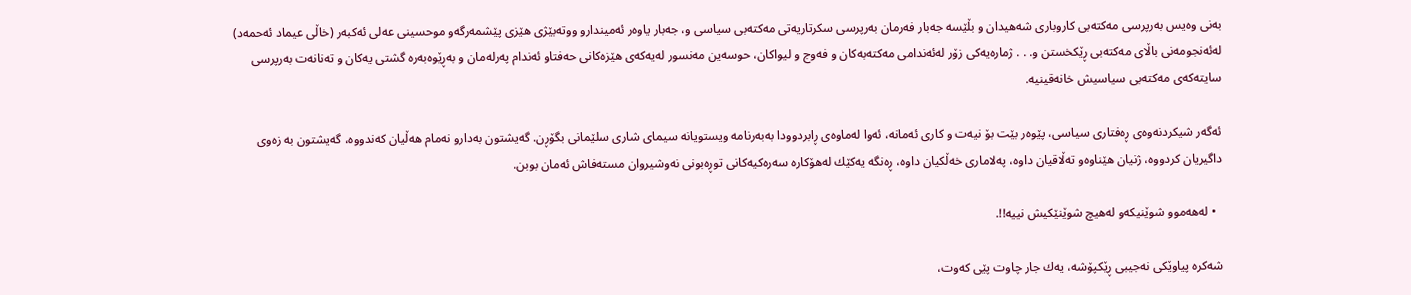به‌نی وه‌یس به‌رپرسی مه‌كته‌بی كاروباری شه‌هیدان و بڵێسه‌ جه‌بار فه‌رمان به‌رپرسی سكرتاریه‌تی مه‌كته‌بی سیاسی و، جه‌بار یاوه‌ر ئه‌میندارو ووته‌بێژی هێزی پێشمه‌رگه‌و موحسینی عه‌لی ئه‌كبه‌ر (خاڵی عیماد ئه‌حمه‌د) له‌ئه‌نجومه‌نی باڵای مه‌كته‌بی ڕێكخستن و. . . ژماره‌یه‌كی زۆر له‌ئه‌ندامی مه‌كته‌به‌كان و فه‌وج و لیواكان، حوسه‌ین مه‌نسور له‌یه‌كه‌ی هێزه‌كانی حه‌فتاو ئه‌ندام په‌رله‌مان و به‌ڕێوه‌به‌ره‌ گشتی یه‌كان و ته‌نانه‌ت به‌رپرسی سایته‌كه‌ی مه‌كته‌بی سیاسیش خانه‌قینیه‌.

ئه‌گه‌ر شیكردنه‌وه‌ی ڕه‌فتاری سیاسی، پێوه‌ر بێت بۆ نیه‌ت و كاری ئه‌مانه‌، ئه‌وا له‌ماوه‌ی ڕابردوودا به‌به‌رنامه‌ ویستویانه‌ سیمای شاری سلێمانی بگۆڕن. گه‌یشتون به‌دارو نه‌مام هه‌ڵیان كه‌ندووه‌، گه‌یشتون به‌ زه‌وی داگیریان كردووه‌، ژنیان هێناوه‌و ته‌ڵاقیان داوه‌، په‌لاماری خه‌ڵكیان داوه‌، ڕه‌نگه‌ یه‌كێك له‌هۆكاره‌ سه‌ره‌كیه‌كانی توڕه‌بونی نه‌وشیروان مسته‌فاش ئه‌مان بوبن.

  • له‌هه‌موو شوێنیكه‌و له‌هیچ شوێنێكیش نییه‌!!.

شه‌كره‌ پیاوێكی نه‌جیبی ڕێكپۆشه‌، یه‌ك جار چاوت پێی كه‌وت،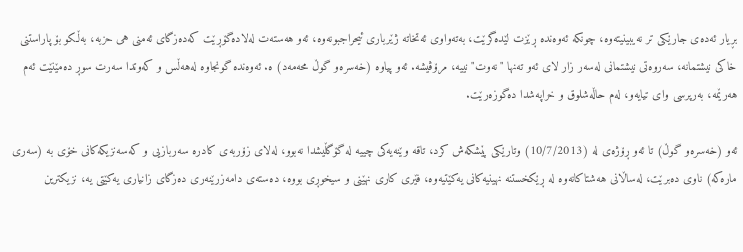بڕیار ئه‌ده‌ی جارێكی تر نه‌یبینیته‌وه‌، چونكه‌ ئه‌وه‌نده‌ ڕێزت لێده‌گرێت، به‌ته‌واوی ئه‌تخاته‌ ژێرباری ئیحراجبونه‌وه‌، ئه‌و هه‌سته‌ت له‌لاده‌گۆڕێت كه‌ده‌زگای ئه‌منی هی حزبه‌، به‌ڵكو بۆ پاراستنی خاكی نیشتمانه‌، سه‌روه‌تی نیشتمانی له‌سه‌ر زار لای ئه‌و ته‌نها "نه‌وت" نییه‌، مرۆڤیشه‌. ئه‌و پیاوه‌ (خه‌سره‌و گوڵ محه‌مه‌د) ه‌. ئه‌وه‌نده‌ گونجاوه‌ له‌هه‌ڵس و كه‌وتدا سه‌رت سوڕ ده‌مێنێت ئه‌م هه‌رێمه‌، به‌رپرسی وای تیایه‌و، له‌م حاڵه‌شلوق و خراپه‌شدا ده‌گوزه‌رێت.

ئه‌و (خه‌سره‌و گوڵ) تا ئه‌و ڕۆژه‌ی له‌ (10/7/2013) وتارێكی پێشكه‌ش كرد، تاقه‌ وێنه‌یه‌كی چییه‌ له‌ گۆگڵیشدا نه‌بوو، له‌لای زۆربه‌ی كادره‌ سه‌ربازیی و كه‌سه‌نزیكه‌كانی خۆی به‌ (سه‌ری ماره‌كه‌) ناوی ده‌برێت، له‌ساڵانی هه‌شتاكانه‌وه‌ له‌ ڕێكخستنه‌ نهینیه‌كانی یه‌كێتیه‌وه‌، فێری كاری نهێنی و سیخوڕی بووه‌، ده‌سته‌ی دامه‌زرێنه‌ری ده‌زگای زانیاری یه‌كێتی یه‌، نزیكترین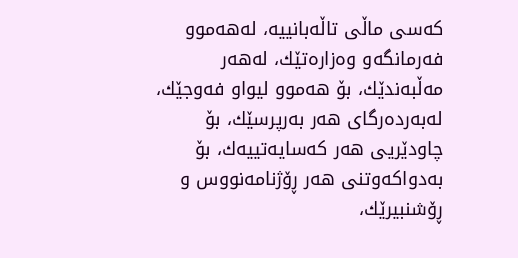كه‌سی ماڵی تاڵه‌بانییه‌، له‌هه‌موو فه‌رمانگه‌و وه‌زاره‌تێك، له‌هه‌ر مه‌ڵبه‌ندێك، بۆ هه‌موو لیواو فه‌وجێك، له‌به‌رده‌رگای هه‌ر به‌رپرسێك، بۆ چاودێریی هه‌ر كه‌سایه‌تییه‌ك، بۆ به‌دواكه‌وتنی هه‌ر ڕۆژنامه‌نووس و ڕۆشنبیرێك،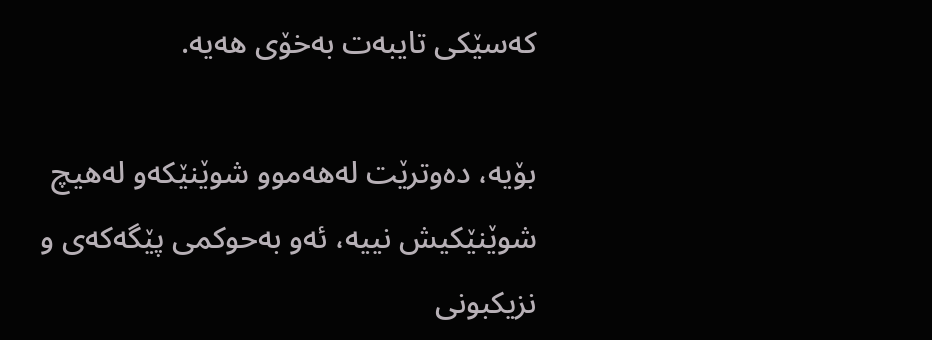كه‌سێكی تایبه‌ت به‌خۆی هه‌یه‌.

بۆیه‌، ده‌وترێت له‌هه‌موو شوێنێكه‌و له‌هیچ شوێنێكیش نییه‌، ئه‌و به‌حوكمی پێگه‌كه‌ی و نزیكبونی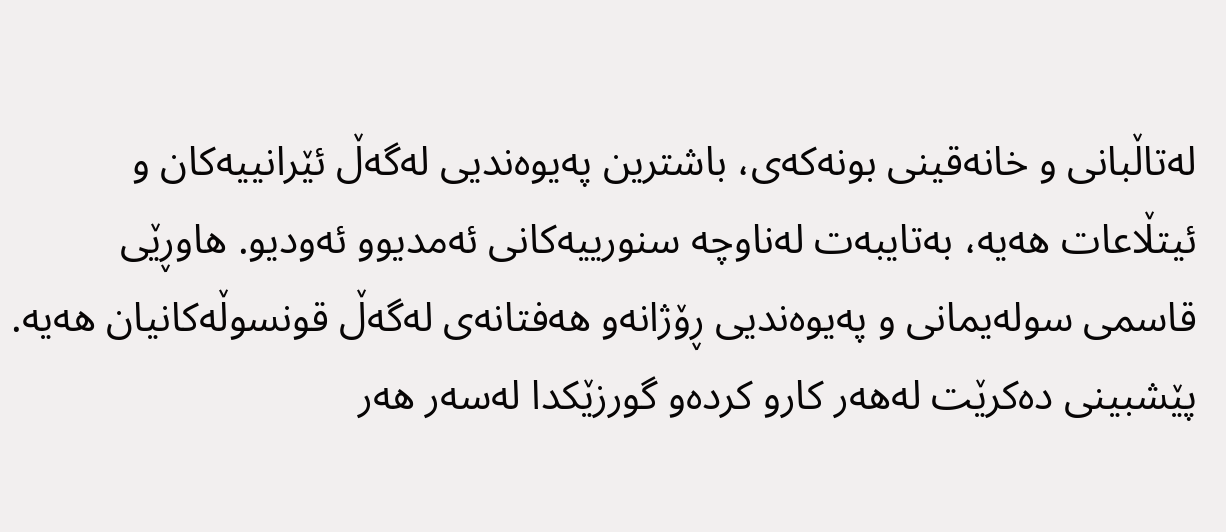له‌تاڵبانی و خانه‌قینی بونه‌كه‌ی، باشترین په‌یوه‌ندیی له‌گه‌ڵ ئێرانییه‌كان و ئیتڵاعات هه‌یه‌، به‌تایبه‌ت له‌ناوچه‌ سنورییه‌كانی ئه‌مدیوو ئه‌ودیو. هاوڕێی قاسمی سوله‌یمانی و په‌یوه‌ندیی ڕۆژانه‌و هه‌فتانه‌ی له‌گه‌ڵ قونسوڵه‌كانیان هه‌یه‌. پێشبینی ده‌كرێت له‌هه‌ر كارو كرده‌و گورزێكدا له‌سه‌ر هه‌ر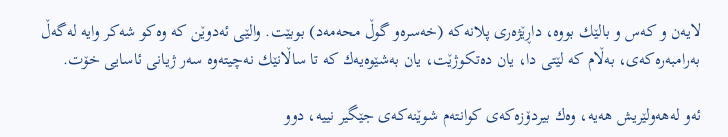لایه‌ن و كه‌س و بالێك بووه‌، داڕێژه‌ری پلانه‌كه‌ (خه‌سره‌و گوڵ محه‌مه‌د) بوبێت. والێی ئه‌دوێن كه‌ وه‌كو شه‌كر وایه‌ له‌گه‌ڵ به‌رامبه‌ره‌كه‌ی، به‌ڵام كه‌ لێتی دا، یان ده‌تكوژێت، یان به‌شێوه‌یه‌ك كه‌ تا ساڵانێك نه‌چیته‌وه‌ سه‌ر ژیانی ئاسایی خۆت.

ئه‌و له‌هه‌ولێریش هه‌یه‌، وه‌ك بیردۆزه‌كه‌ی كوانته‌م شوێنه‌كه‌ی جێگیر نییه‌، دوو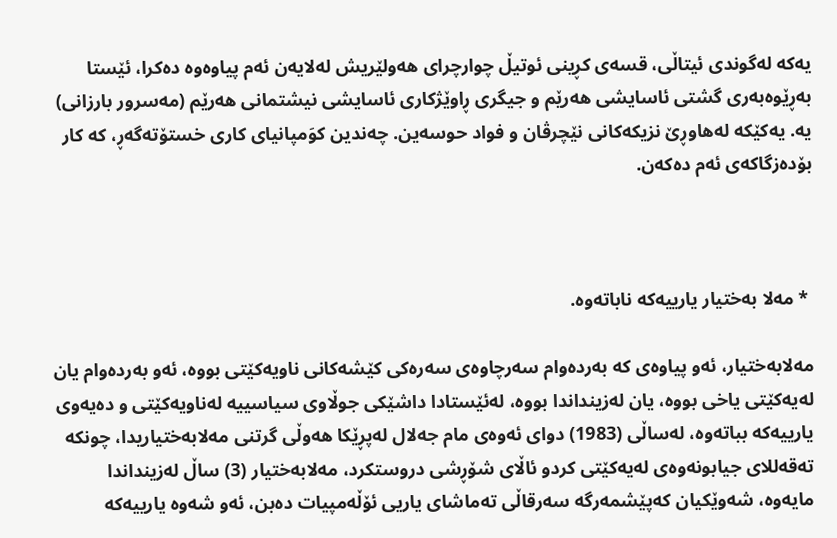یه‌كه‌ له‌گوندی ئیتاڵی، قسه‌ی كڕینی ئوتیڵ چوارچرای هه‌ولێریش له‌لایه‌ن ئه‌م پیاوه‌وه‌ ده‌كرا، ئێستا به‌ڕێوه‌به‌ری گشتی ئاسایشی هه‌رێم و جیگری ڕاوێژكاری ئاسایشی نیشتمانی هه‌رێم (مه‌سرور بارزانی) یه‌. یه‌كێكه‌ له‌هاوڕێ نزیكه‌كانی نێچرڤان و فواد حوسه‌ین. چه‌ندین كوَمپانیای كاری خستۆته‌گه‌ڕ، كه‌ كار بۆده‌زگاكه‌ی ئه‌م ده‌كه‌ن.



 * مه‌لا به‌ختیار یارییه‌كه‌ ناباته‌وه‌.

مه‌لابه‌ختیار، ئه‌و پیاوه‌ی كه‌ به‌رده‌وام سه‌رچاوه‌ی سه‌ره‌كی كێشه‌كانی ناویه‌كێتی بووه‌، ئه‌و به‌رده‌وام یان له‌یه‌كێتی یاخی بووه‌، یان له‌زینداندا بووه‌، له‌ئێستادا داشێكی جوڵاوی سیاسییه‌ له‌ناویه‌كێتی و ده‌یه‌وی یارییه‌كه‌ بباته‌وه‌، له‌ساڵی (1983) دوای ئه‌وه‌ی مام جه‌لال له‌پڕێكا هه‌وڵی گرتنی مه‌لابه‌ختیاریدا، چونكه‌ ته‌قه‌للای جیابونه‌وه‌ی له‌یه‌كێتی كردو ئاڵای شۆڕشی دروستكرد، مه‌لابه‌ختیار (3) ساڵ له‌زینداندا مایه‌وه‌، شه‌وێكیان كه‌پێشمه‌رگه‌ سه‌رقاڵی ته‌ماشای یاریی ئۆڵه‌مپیات ده‌بن، ئه‌و شه‌وه‌ یارییه‌كه‌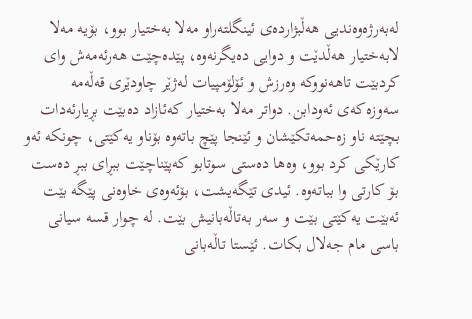له‌به‌رژه‌وه‌ندیی هه‌ڵبژارده‌ی ئینگلته‌راو مه‌لا به‌ختیار بوو، بۆیه‌ مه‌لا لابه‌ختیار هه‌ڵدێت و دوایی ده‌یگرنه‌وه‌، پێده‌چێت هه‌رئه‌مه‌ش وای كردبێت تاهه‌نووكه‌ وه‌رزش و ئۆلۆمپیات له‌ژێر چاودێری قه‌ڵه‌مه‌ سه‌وزه‌كه‌ی ئه‌ودابن. دواتر مه‌لا به‌ختیار كه‌ئازاد ده‌بێت بڕیارئه‌دات بچێته‌ ناو زه‌حمه‌تكێشان و ئێنجا پێچ باته‌وه‌ بۆناو یه‌كێتی، چونكه‌ ئه‌و كارێكی كرد بوو، وه‌ها ده‌ستی سوتابو كه‌پێناچێت ببڕای ببڕ ده‌ست بۆ كارتی وا بباته‌وه‌. ئیدی تێگه‌یشت، بۆئه‌وه‌ی خاوه‌نی پێگه‌ بێت ئه‌بێت یه‌كێتی بێت و سه‌ر به‌تاڵه‌بانیش بێت. له‌ چوار قسه‌ سیانی باسی مام جه‌لال بكات. ئێستا تاڵه‌بانی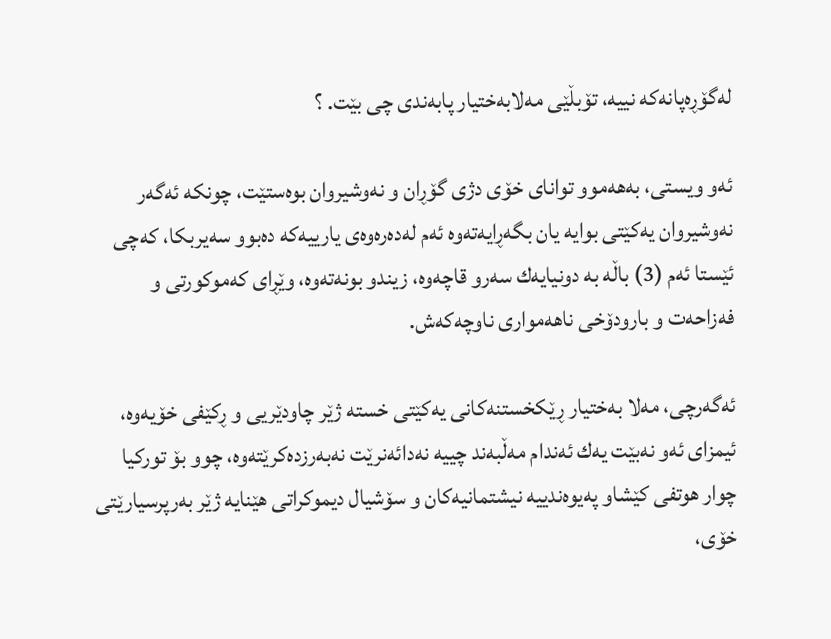له‌گۆڕه‌پانه‌كه‌ نییه‌، تۆبڵێی مه‌لابه‌ختیار پابه‌ندی چی بێت. ؟

ئه‌و ویستی، به‌هه‌موو توانای خۆی دژی گۆڕان و نه‌وشیروان بوه‌ستێت، چونكه‌ ئه‌گه‌ر نه‌وشیروان یه‌كێتی بوایه‌ یان بگه‌ڕایه‌ته‌وه‌ ئه‌م له‌ده‌ره‌وه‌ی یارییه‌كه‌ ده‌بوو سه‌یربكا، كه‌چی ئێستا ئه‌م (3) باڵه‌ به‌ دونیایه‌ك سه‌رو قاچه‌وه‌، زیندو بونه‌ته‌وه‌، وێڕای كه‌موكورتی و فه‌زاحه‌ت و بارودۆخی ناهه‌مواری ناوچه‌كه‌ش.

ئه‌گه‌رچی، مه‌لا به‌ختیار ڕێكخستنه‌كانی یه‌كێتی خسته‌ ژێر چاودێریی و ڕكێفی خۆیه‌وه‌، ئیمزای ئه‌و نه‌بێت یه‌ك ئه‌ندام مه‌ڵبه‌ند چییه‌ نه‌دائه‌نرێت نه‌به‌رزده‌كرێته‌وه‌، چوو بۆ توركیا چوار هوتفی كێشاو په‌یوه‌ندییه‌ نیشتمانیه‌كان و سۆشیال دیموكراتی هێنایه‌ ژێر به‌رپرسیارێتی خۆی،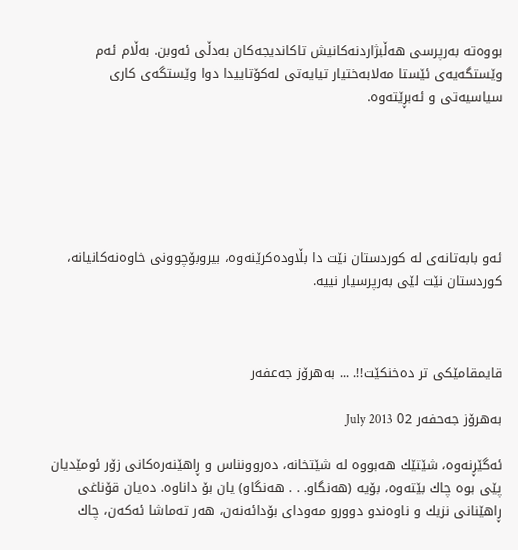بووه‌ته‌ به‌رپرسی هه‌ڵبژاردنه‌كانیش تاكاندیجه‌كان به‌دڵی ئه‌وبن. به‌ڵام ئه‌م وێستگه‌یه‌ی ئێستا مه‌لابه‌ختیار تیایه‌تی له‌كۆتاییدا دوا وێستگه‌ی كاری سیاسیه‌تی و ئه‌بڕێته‌وه‌.






ئه‌و بابه‌تانه‌ی له‌ کوردستان نێت دا بڵاوده‌کرێنه‌وه‌، بیروبۆچوونی خاوه‌نه‌کانیانه‌، کوردستان نێت لێی به‌رپرسیار نییه‌.



قایمقامێكی تر ده‌خنكێت!!. ... به‌هرۆز جه‌عفه‌ر

بەهرۆز جەحفەر 02 July 2013

ئه‌گێڕنه‌وه‌، شێتێك هه‌بووه‌ له‌ شێتخانه‌، ده‌روونناس و ڕاهێنه‌ره‌كانی زۆر ئومێدیان پێی بوه‌ چاك بێته‌وه‌، بۆیه‌ (هه‌نگاو. . . هه‌نگاو) یان بۆ داناوه‌. ده‌یان قۆناغی ڕاهێنانی نزیك و ناوه‌ندو دوورو مه‌ودای بۆدائه‌نه‌ن، هه‌ر ته‌ماشا ئه‌كه‌ن، چاك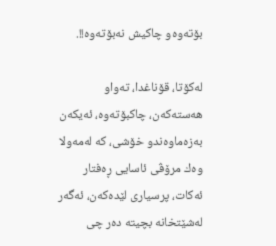بۆته‌وه‌و چاكیش نه‌بۆته‌وه‌!!.

له‌كۆتا، قۆناغدا، ته‌واو هه‌سته‌كه‌ن، چاكبۆته‌وه‌، ئه‌یكه‌ن به‌زه‌ماوه‌ندو خۆشی، كه‌ له‌مه‌ولا وه‌ك مرۆڤی ئاسایی ڕه‌فتار ئه‌كات، پرسیاری لێده‌كه‌ن، ئه‌گه‌ر له‌شێتخانه‌ بچیته‌ ده‌ر چی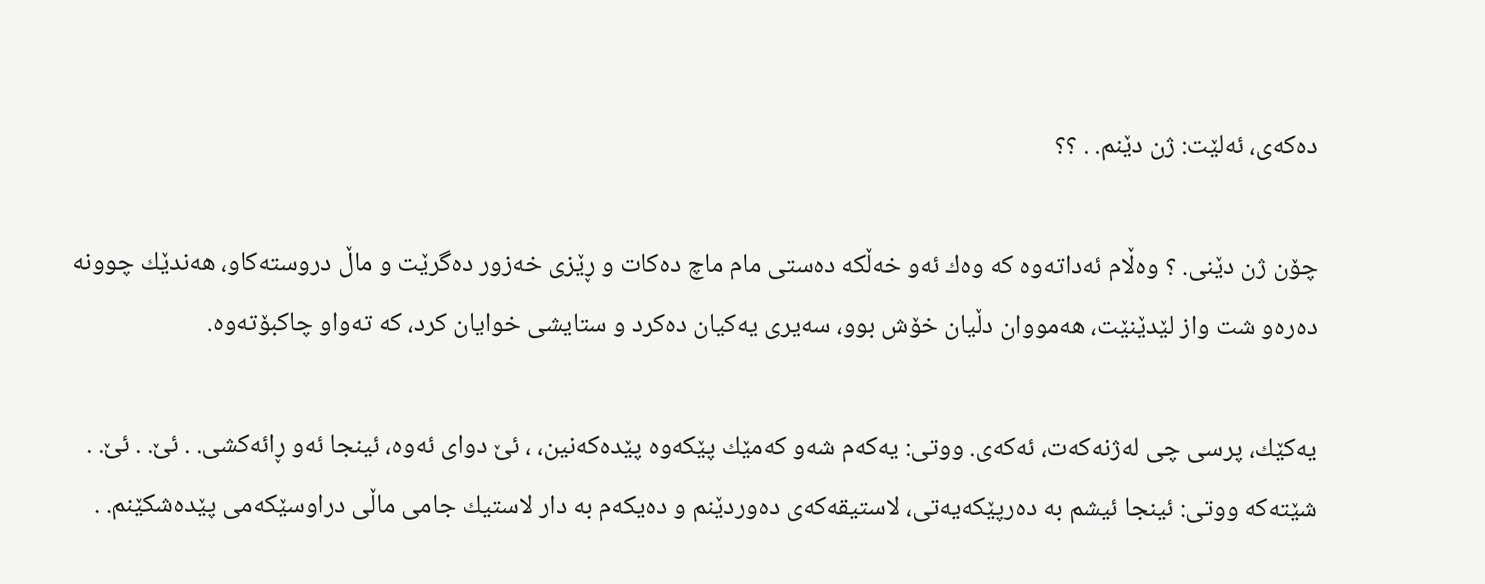ده‌كه‌ی، ئه‌لێت: ژن دێنم. . ؟؟

چۆن ژن دێنی. ؟ وه‌ڵام ئه‌داته‌وه‌ كه‌ وه‌ك ئه‌و خه‌ڵكه‌ ده‌ستی مام ماچ ده‌كات و ڕێزی خه‌زور ده‌گرێت و ماڵ دروسته‌كاو، هه‌ندێك چوونه‌ ده‌ره‌و شت واز لێدێنێت، هه‌مووان دڵیان خۆش بوو، سه‌یری یه‌كیان ده‌كرد و ستایشی خوایان كرد، كه‌ ته‌واو چاكبۆته‌وه‌.

یه‌كێك، پرسی چی له‌ژنه‌كه‌ت، ئه‌كه‌ی. ووتی: یه‌كه‌م شه‌و كه‌مێك پێكه‌وه‌ پێده‌كه‌نین، ، ئێ دوای ئه‌وه‌، ئینجا ئه‌و ڕائه‌كشی. . ئێ. . ئێ. . شێته‌كه‌ ووتی: ئینجا ئیشم به‌ ده‌رپێكه‌یه‌تی، لاستیقه‌كه‌ی ده‌وردێنم و ده‌یكه‌م به‌ دار لاستیك جامی ماڵی دراوسێكه‌می پێده‌شكێنم. .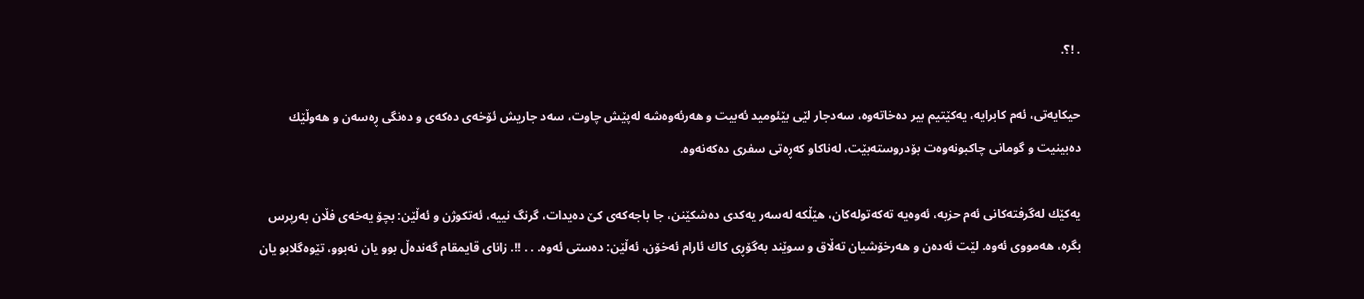. !؟.

حیكایه‌تی، ئه‌م كابرایه‌، یه‌كێتیم بیر ده‌خاته‌وه‌، سه‌دجار لێی بێئومید ئه‌بیت و هه‌رئه‌وه‌شه‌ له‌پێش چاوت، سه‌د جاریش ئۆخه‌ی ده‌كه‌ی و ده‌نگی ڕه‌سه‌ن و هه‌وڵێك ده‌بینیت و گومانی چاكبونه‌وه‌ت بۆدروسته‌بێت، له‌ناكاو كه‌ڕه‌تی سفری ده‌كه‌نه‌وه‌.

یه‌كێك له‌گرفته‌كانی ئه‌م حزبه‌، ئه‌وه‌یه‌ ته‌كه‌توله‌كان، هێڵكه‌ له‌سه‌ر یه‌كدی ده‌شكێنن، جا باجه‌كه‌ی كێ ده‌یدات، گرنگ نییه‌، ئه‌تكوژن و ئه‌ڵێن: بچۆ یه‌خه‌ی فڵان به‌رپرس بگره‌، هه‌مووی ئه‌وه‌. لێت ئه‌ده‌ن و هه‌رخۆشیان ته‌ڵاق و سوێند به‌گۆڕی كاك ئارام ئه‌خۆن، ئه‌ڵێن: ده‌ستی ئه‌وه‌. . . !!. زانای قایمقام گه‌نده‌ڵ بوو یان نه‌بوو، تێوه‌گلابو یان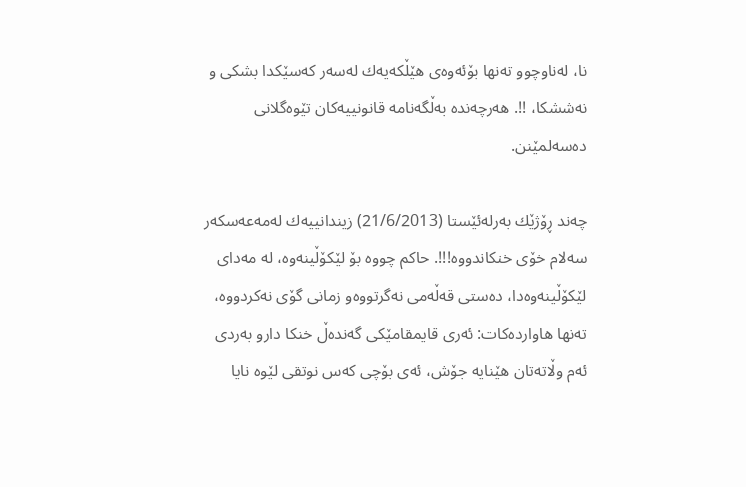نا، له‌ناوچوو ته‌نها بۆئه‌وه‌ی هێڵكه‌یه‌ك له‌سه‌ر كه‌سێكدا بشكی و نه‌ششكا، !!. هه‌رچه‌نده‌ به‌ڵگه‌نامه‌ قانونییه‌كان تێوه‌گلانی ده‌سه‌لمێنن.

چه‌ند ڕۆژێك به‌رله‌ئێستا (21/6/2013) زیندانییه‌ك له‌مه‌عه‌سكه‌ر سه‌لام خۆی خنكاندووه‌!!!. حاكم چووه‌ بۆ لێكۆڵینه‌وه‌، له‌ مه‌دای لێكۆڵینه‌وه‌دا، ده‌ستی قه‌ڵه‌می نه‌گرتووه‌و زمانی گۆی نه‌كردووه‌، ته‌نها هاوارده‌كات: ئه‌ری قایمقامێكی گه‌نده‌ڵ خنكا دارو به‌ردی ئه‌م وڵاته‌تان هێنایه‌ جۆش، ئه‌ی بۆچی كه‌س نوتقی لێوه‌ نایا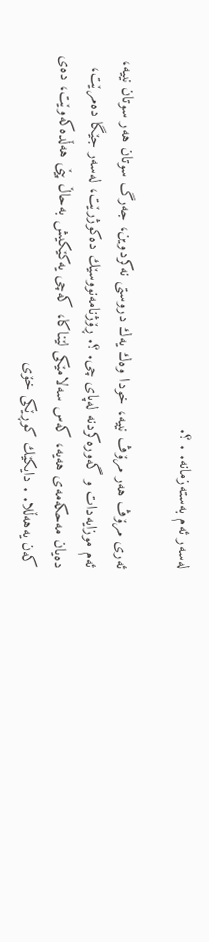له‌سه‌ر ئه‌م به‌سته‌زمانه‌. . ؟.

ئه‌ری مرۆڤ هه‌ر مرۆڤ نییه‌، خودا وه‌ك یه‌ك دروستی نه‌كردوین، جه‌رگ سوتان هه‌ر سوتان نییه‌، ئه‌م موزایه‌دات و گه‌وره‌كردنه‌ له‌پای چی. ؟. ڕۆژنامه‌نووسێك ده‌كوژرێت، له‌سه‌ر جێگا ده‌مرێت، ده‌یان مه‌حكه‌مه‌ی هه‌یه‌، كه‌س سه‌لامێكی لێناكا، كه‌چی یه‌كێكیش به‌حاڵ پێی هه‌ڵده‌كه‌وێت، ده‌ی كه‌ن یه‌هه‌ڵلا. . دایكێك كوڕێكی خۆی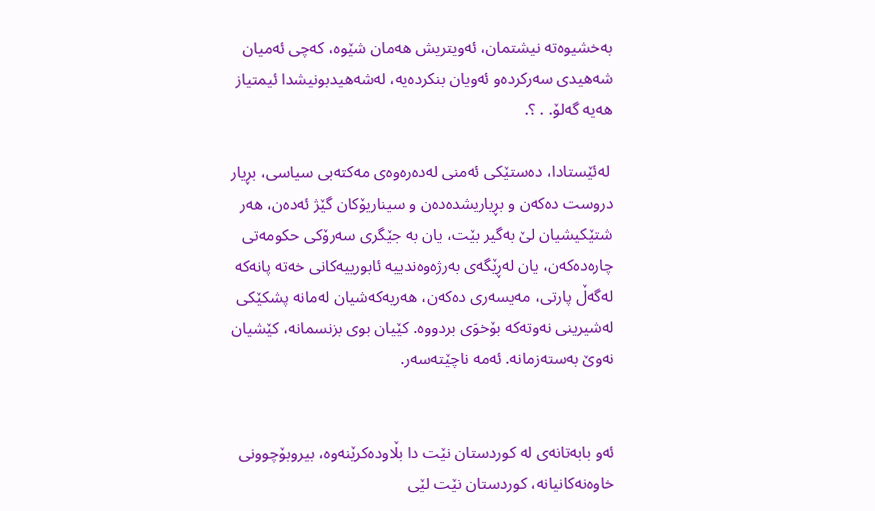به‌خشیوه‌ته‌ نیشتمان، ئه‌ویتریش هه‌مان شێوه‌، كه‌چی ئه‌میان شه‌هیدی سه‌ركرده‌و ئه‌ویان بنكرده‌یه‌، له‌شه‌هیدبونیشدا ئیمتیاز هه‌یه‌ گه‌لۆ. . ؟.

 له‌ئێستادا، ده‌ستێكی ئه‌منی له‌ده‌ره‌وه‌ی مه‌كته‌بی سیاسی، بڕیار دروست ده‌كه‌ن و بڕیاریشده‌ده‌ن و سیناریۆكان گێژ ئه‌ده‌ن، هه‌ر شتێكیشیان لێ به‌گیر بێت، یان به‌ جێگری سه‌رۆكی حكومه‌تی چاره‌ده‌كه‌ن، یان له‌ڕێگه‌ی به‌رژه‌وه‌ندییه‌ ئابورییه‌كانی خه‌ته‌ پانه‌كه‌ له‌گه‌ڵ پارتی، مه‌یسه‌ری ده‌كه‌ن، هه‌ریه‌كه‌شیان له‌مانه‌ پشكێكی له‌شیرینی نه‌وته‌كه‌ بۆخوَی بردووه‌. كێیان بوی بزنسمانه‌، كێشیان نه‌وێ به‌سته‌زمانه‌. ئه‌مه‌ ناچێته‌سه‌ر.


ئه‌و بابه‌تانه‌ی له‌ کوردستان نێت دا بڵاوده‌کرێنه‌وه‌، بیروبۆچوونی خاوه‌نه‌کانیانه‌، کوردستان نێت لێی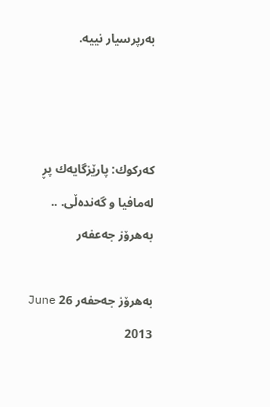به‌رپرسیار نییه‌.



كه‌ركوك: پارێزگایه‌ك پڕ له‌مافیا و گه‌نده‌ڵی. .. به‌هرۆز جه‌عفه‌ر

بەهرۆز جەحفەر 26 June 2013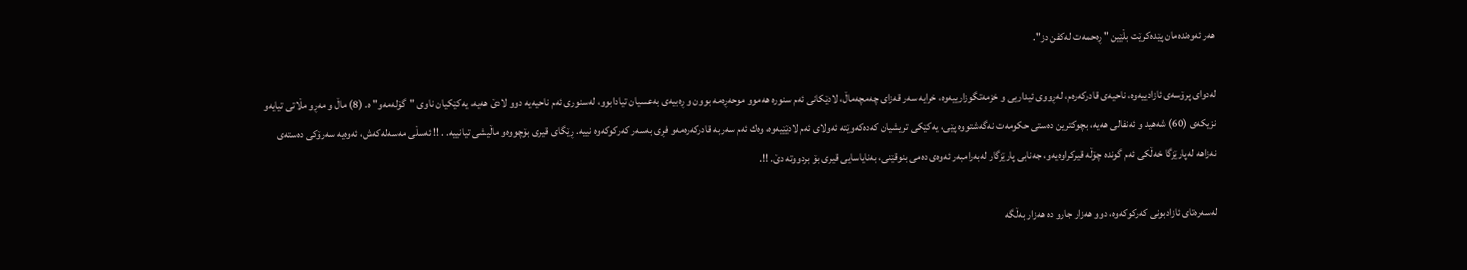هه‌ر ئه‌وه‌نده‌مان پێده‌كرێت بڵێین " ڕه‌حمه‌ت له‌كفن دز".

له‌دوای پرۆسه‌ی ئازادییه‌وه‌، ناحیه‌ی قادركه‌ره‌م، له‌ڕووی ئیداریی و خزمه‌تگوزارییه‌وه‌، خرایه‌ سه‌ر قه‌زای چه‌مچه‌ماڵ، لادێكانی ئه‌م سنوره‌ هه‌موو موحه‌ڕه‌مه‌ بوون و ڕه‌بیه‌ی به‌عسیان تیادابوو، له‌سنوری ئه‌م ناحیه‌یه‌ دوو لادێ هه‌یه‌، یه‌كێكیان ناوی "گۆله‌مه‌و" ه‌. (8) ماڵ و مه‌ڕو مڵاتی تیایه‌و نزیكه‌ی (60) شه‌هید و ئه‌نفالی هه‌یه‌، بچوكترین ده‌ستی حكومه‌ت نه‌گه‌شتووه‌ پێی، یه‌كێكی تریشیان كه‌ده‌كه‌وێته‌ ئه‌ولای ئه‌م لادێێیه‌وه‌، وه‌ك ئه‌م سه‌ربه‌ قادركه‌ره‌مه‌و فڕی به‌سه‌ر كه‌ركوكه‌وه‌ نییه‌. ڕێگای قیری بۆچووه‌و ماڵیشی تیانییه‌. . !! ئه‌سڵی مه‌سه‌له‌كه‌ش، ئه‌وه‌یه‌ سه‌رۆكی ده‌سته‌ی نه‌زاهه‌ له‌پارێزگا خه‌ڵكی ئه‌م گونده‌ چۆڵه‌ قیركراوه‌یه‌و، جه‌نابی پارێزگار له‌به‌رامبه‌ر ئه‌وه‌ی ده‌می بنوقێنی، به‌نایاسایی قیری بۆ بردووته‌ دێ. !!.

له‌سه‌ره‌تای ئازادبونی كه‌ركوكه‌وه‌، دوو هه‌زار جارو ده‌ هه‌زار به‌ڵگه‌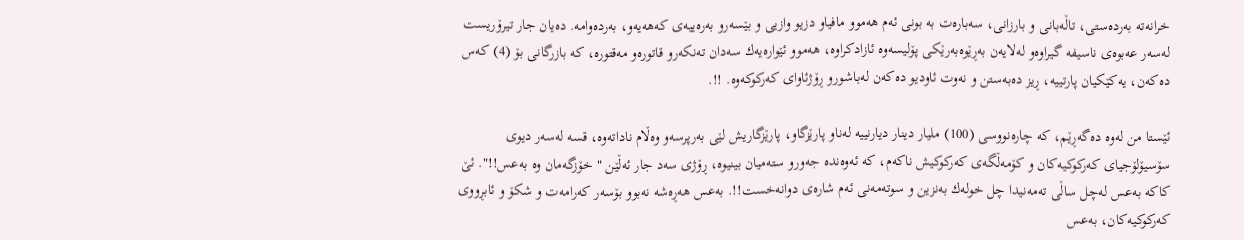خرانه‌ته‌ به‌رده‌ستی، تاڵه‌بانی و بارزانی، سه‌باره‌ت به‌ بونی ئه‌م هه‌موو مافیاو دزیو وازیی و بێسه‌رو به‌ره‌ییه‌ی كه‌هه‌یه‌و، به‌رده‌وامه‌. ده‌یان جار تیرۆریست له‌سه‌ر عه‌بوه‌ی ناسیفه‌ گیراوه‌و له‌لایه‌ن به‌ڕێوه‌به‌رێكی پۆلیسه‌وه‌ ئازادكراوه‌، هه‌موو ئێواره‌یه‌ك سه‌دان ته‌نكه‌رو قاتوره‌و مه‌قتوره‌، كه‌ بازرگانی بۆ (4) كه‌س ده‌كه‌ن، یه‌كێكیان پارتییه‌، ڕیز ده‌به‌ستن و نه‌وت ئاودیو ده‌كه‌ن له‌باشورو ڕۆژئاوای كه‌ركوكه‌وه‌. !!.

ئێستا من له‌وه‌ ده‌گه‌ڕێم، كه‌ چاره‌نووسی (100) ملیار دینار دیارنییه‌ له‌ناو پارێزگاو، پارێزگاریش لێی به‌رپرسه‌و وه‌ڵام ناداته‌وه‌، قسه‌ له‌سه‌ر دیوی سۆسیۆلۆجیای كه‌ركوكیه‌كان و كۆمه‌ڵگه‌ی كه‌ركوكیش ناكه‌م، كه‌ ئه‌وه‌نده‌ جه‌ورو سته‌میان بینیوه‌، ڕۆژی سه‌د جار ئه‌ڵێن " خۆزگه‌مان وه‌ به‌عس!!". ئێ كاكه‌ به‌عس له‌چل ساڵی ته‌مه‌نیدا چل خوله‌ك به‌نزین و سوته‌مه‌نی ئه‌م شاره‌ی دوانه‌خست!!. به‌عس هه‌ڕه‌شه‌ نه‌بوو بۆسه‌ر كه‌رامه‌ت و شكۆ و ئابڕووی كه‌ركوكیه‌كان، به‌عس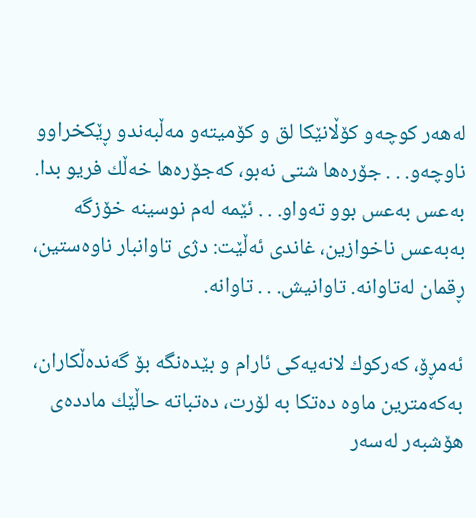له‌هه‌ر كوچه‌و كۆڵانێكا لق و كۆمیته‌و مه‌ڵبه‌ندو ڕێكخراوو ناوچه‌و. . . جۆره‌ها شتی نه‌بو، كه‌جۆره‌ها خه‌ڵك فریو بدا. به‌عس به‌عس بوو ته‌واو. . . ئێمه‌ له‌م نوسینه‌ خۆزگه‌ به‌به‌عس ناخوازین، غاندی ئه‌ڵێت: دژی تاوانبار ناوه‌ستین، ڕقمان له‌تاوانه‌. تاوانیش. . . تاوانه‌.

ئه‌مڕۆ، كه‌ركوك لانه‌یه‌كی ئارام و بێده‌نگه‌ بۆ گه‌نده‌ڵكاران، به‌كه‌مترین ماوه‌ ده‌تكا به‌ لۆرت، ده‌تباته‌ حاڵێك مادده‌ی هۆشبه‌ر له‌سه‌ر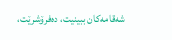شه‌قامه‌كان ببینیت، ده‌فرۆشرێت،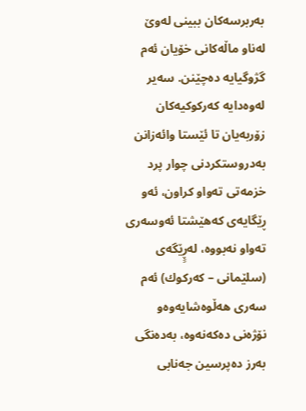به‌ربرسه‌كان ببینی له‌وێ له‌ناو ماڵه‌كانی خۆیان ئه‌م گژوگیایه‌ ده‌چێنن. سه‌یر له‌وه‌دایه‌ كه‌ركوكیه‌كان زۆربه‌یان تا ئێستا وائه‌زانن به‌دروستكردنی چوار پرد خزمه‌تی ته‌واو كراون، ئه‌و ڕێگایه‌ی كه‌هێشتا ئه‌وسه‌ری ته‌واو نه‌بووه‌، له‌ڕٍێگه‌ی (سلێمانی – كه‌ركوك) ئه‌م سه‌ری هه‌ڵوه‌شایه‌وه‌و نۆژه‌نی ده‌كه‌نه‌وه‌، به‌ده‌نگی به‌رز ده‌پرسین جه‌نابی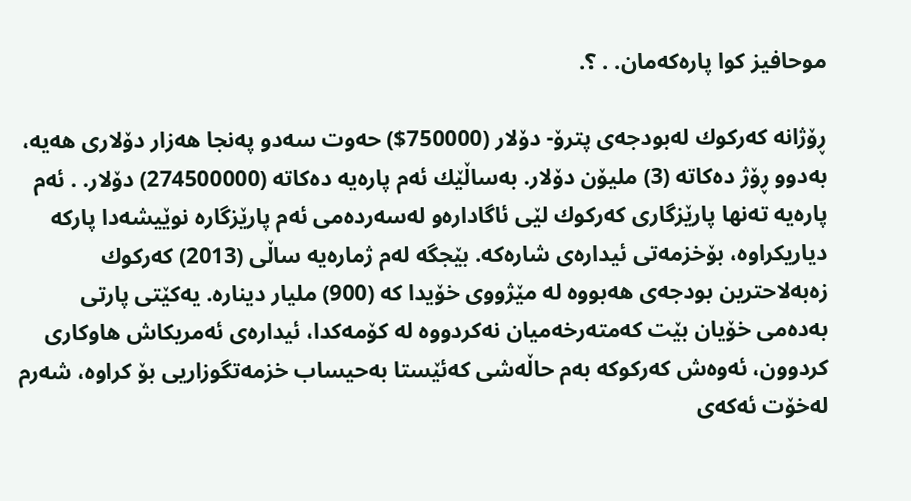موحافیز كوا پاره‌كه‌مان. . ؟.

ڕۆژانه‌ كه‌ركوك له‌بودجه‌ی پترۆ- دۆلار (750000$) حه‌وت سه‌دو په‌نجا هه‌زار دۆلاری هه‌یه‌، به‌دوو ڕۆژ ده‌كاته‌ (3) ملیۆن دۆلار. به‌ساڵێك ئه‌م پاره‌یه‌ ده‌كاته‌ (274500000) دۆلار. . ئه‌م پاره‌یه‌ ته‌نها پارێزگاری كه‌ركوك لێی ئاگاداره‌و له‌سه‌رده‌می ئه‌م پارێزگاره‌ نوێیشه‌دا پاركه‌ دیاریكراوه‌، بۆخزمه‌تی ئیداره‌ی شاره‌كه‌. بێجگه‌ له‌م ژماره‌یه‌ ساڵی (2013) كه‌ركوك زه‌به‌لاحترین بودجه‌ی هه‌بووه‌ له‌ مێژووی خۆیدا كه‌ (900) ملیار دیناره‌. یه‌كێتی پارتی به‌ده‌می خۆیان بێت كه‌مته‌رخه‌میان نه‌كردووه‌ له‌ كۆمه‌كدا، ئیداره‌ی ئه‌مریكاش هاوكاری كردوون، ئه‌وه‌ش كه‌ركوكه‌ به‌م حاڵه‌شی كه‌ئێستا به‌حیساب خزمه‌تگوزاریی بۆ كراوه‌، شه‌رم له‌خۆت ئه‌كه‌ی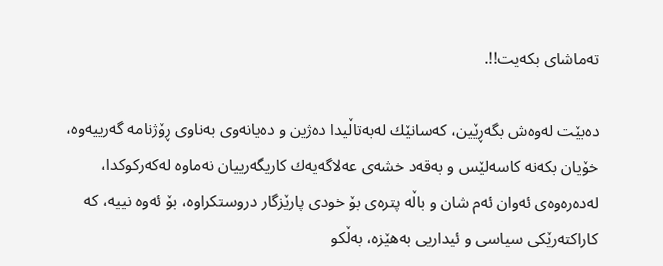ته‌ماشای بكه‌یت!!.

ده‌بێت له‌وه‌ش بگه‌ڕێین، كه‌سانێك له‌به‌تاڵیدا ده‌ژین و ده‌یانه‌وی به‌ناوی ڕۆژنامه‌ گه‌رییه‌وه‌، خۆیان بكه‌نه‌ كاسه‌لێس و به‌قه‌د خشه‌ی عه‌لاگه‌یه‌ك كاریگه‌رییان نه‌ماوه‌ له‌كه‌ركوكدا، له‌ده‌ره‌وه‌ی ئه‌وان ئه‌م شان و باڵه‌ پتره‌ی بۆ خودی پارێزگار دروستكراوه‌، بۆ ئه‌وه‌ نییه‌، كه‌ كاراكته‌رێكی سیاسی و ئیداریی به‌هێزه‌، به‌ڵكو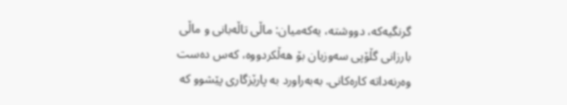گرنگیه‌كه‌، دووشته‌، یه‌كه‌میان: ماڵی تاڵه‌بانی و ماڵی بارزانی گڵۆپی سه‌وزیان بۆ هه‌ڵكردووه‌، كه‌س ده‌ست وه‌رنه‌داته‌ كاره‌كانی. به‌به‌راورد به‌ پارێزگاری پێشوو كه‌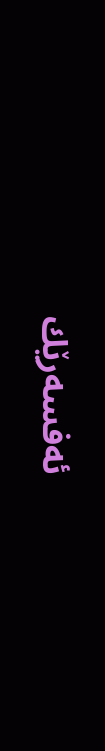ئه‌فسه‌رێك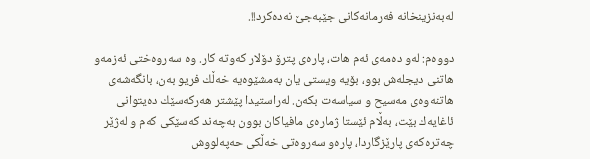له‌به‌نزینخانه‌ فه‌رمانه‌كانی جێبه‌جێ نه‌ده‌كرد!!.

دووه‌م: له‌و ده‌مه‌ی ئه‌م هات، پاره‌ی پترۆ دۆلار كه‌وته‌ كار. وه‌ سه‌روه‌ختی ئه‌زمه‌و هاتنی دیجله‌ش بوو، بۆیه‌ ویستی یان به‌مشێوه‌یه‌ خه‌ڵك فریو به‌ن، بانگه‌شه‌ی هاتنه‌وه‌ی مه‌سیح و سیاسه‌ت بكه‌ن. له‌راستیدا پێشتر هه‌ركه‌سێك ده‌یتوانی ئاغایه‌ك بێت، به‌ڵام ئێستا ژماره‌ی مافیاكان بوون به‌چه‌ند كه‌سێكی كه‌م و له‌ژێر چه‌تره‌كه‌ی پارێزگاردا، پاره‌و سه‌روه‌تی خه‌ڵكی حه‌په‌لووش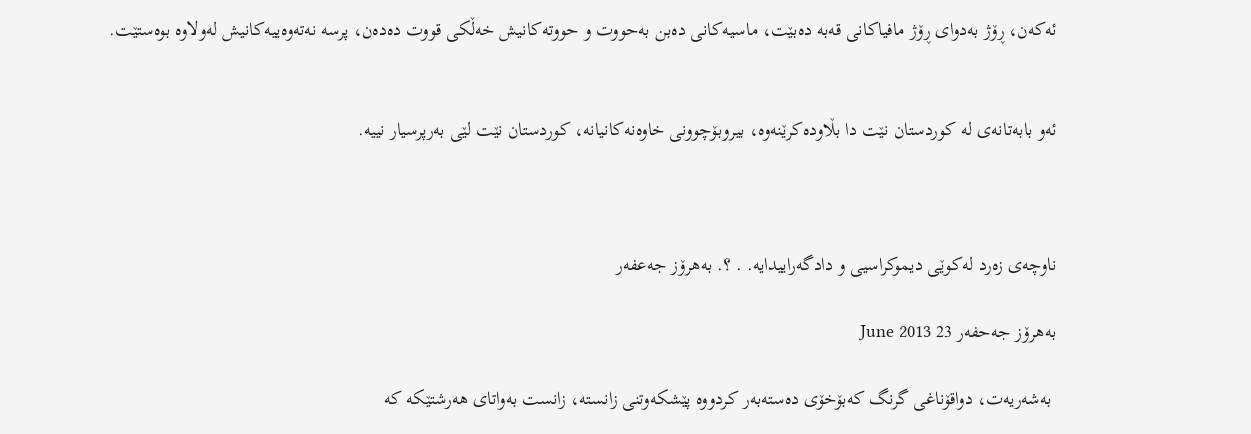ئه‌كه‌ن، ڕۆژ به‌دوای ڕۆژ مافیاكانی قه‌به‌ ده‌بێت، ماسیه‌كانی ده‌بن به‌حووت و حووته‌كانیش خه‌ڵكی قووت ده‌ده‌ن، پرسه‌ نه‌ته‌وه‌ییه‌كانیش له‌ولاوه‌ بوه‌ستێت.


ئه‌و بابه‌تانه‌ی له‌ کوردستان نێت دا بڵاوده‌کرێنه‌وه‌، بیروبۆچوونی خاوه‌نه‌کانیانه‌، کوردستان نێت لێی به‌رپرسیار نییه‌.



ناوچه‌ی زه‌رد له‌كوێی دیموكراسیی و دادگه‌راییدایه‌. . ؟. به‌هرۆز جه‌عفه‌ر

بەهرۆز جەحفەر 23 June 2013

 به‌شه‌ریه‌ت، دواقۆناغی گرنگ كه‌بۆخۆی ده‌سته‌به‌ر كردووه‌ پێشكه‌وتنی زانسته‌، زانست به‌واتای هه‌رشتێكه‌ كه‌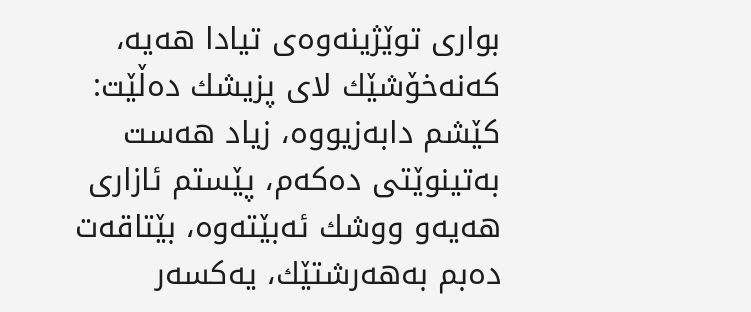بواری توێژینه‌وه‌ی تیادا هه‌یه‌، كه‌نه‌خۆشێك لای پزیشك ده‌ڵێت: كێشم دابه‌زیووه‌، زیاد هه‌ست به‌تینوێتی ده‌كه‌م، پێستم ئازاری هه‌یه‌و ووشك ئه‌بێته‌وه‌، بێتاقه‌ت ده‌بم به‌هه‌رشتێك، یه‌كسه‌ر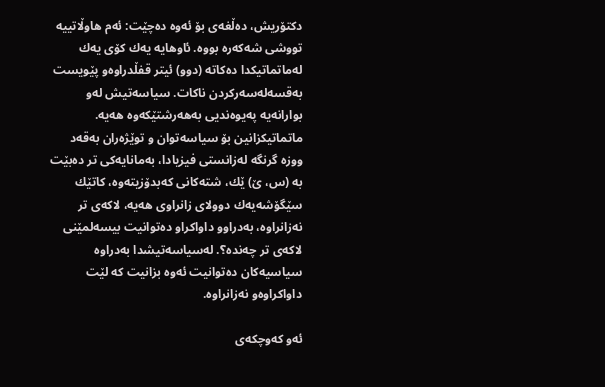دكتۆریش، ده‌ڵغه‌ی بۆ ئه‌وه‌ ده‌چێت: ئه‌م هاوڵاتییه‌ تووشی شه‌كه‌ره‌ بووه‌. ئاوهایه‌ یه‌ك كۆی یه‌ك له‌ماتماتیكدا ده‌كاته‌ (دوو) ئیتر قفڵدراوه‌و پێویست به‌قسه‌له‌سه‌ركردن ناكات. سیاسه‌تیش له‌و بوارانه‌یه‌ په‌یوه‌ندیی به‌هه‌رشتێكه‌وه‌ هه‌یه‌. ماتماتیكزانین بۆ سیاسه‌توان و توێژه‌ران به‌قه‌د ووزه‌ گرنگه‌ له‌زانستی فیزیادا، به‌مانایه‌كی تر ده‌بێت به‌ (س، ێ) ێك، شته‌كانی كه‌بدۆزیته‌وه‌، كاتێك سێگۆشه‌یه‌ك دوولای زانراوی هه‌یه‌، لاكه‌ی تر نه‌زانراوه‌، به‌دراوو داواكراو ده‌توانیت بیسه‌لمێنی لاكه‌ی تر چه‌نده‌؟. له‌سیاسه‌تیشدا به‌دراوه‌ سیاسیه‌كان ده‌توانیت ئه‌وه‌ بزانیت كه‌ لێت داواكراوه‌و نه‌زانراوه‌.

ئه‌و كه‌وچكه‌ی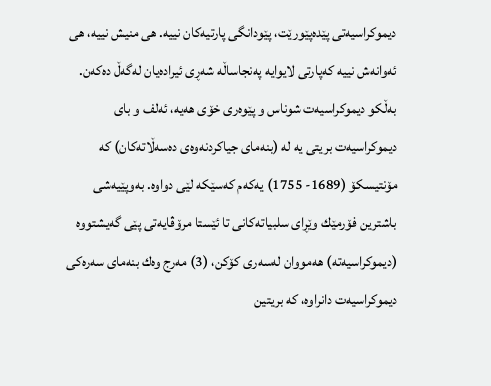دیموكراسیه‌تی پێده‌پێورێت، پێودانگی پارتیه‌كان نییه‌. هی منیش نییه‌، هی ئه‌وانه‌ش نییه‌ كه‌پارتی لایوایه‌ په‌نجاساڵه‌ شه‌ڕی ئیراده‌یان له‌گه‌ڵ ده‌كه‌ن. به‌ڵكو دیموكراسیه‌ت شوناس و پێوه‌ری خۆی هه‌یه‌، ئه‌لف و بای دیموكراسیه‌ت بریتی یه‌ له‌ (بنه‌مای جیاكردنه‌وه‌ی ده‌سه‌ڵاته‌كان) كه‌ مۆنتیسكۆ (1689- 1755) یه‌كه‌م كه‌سێكه‌ لێی دواوه‌. به‌وپێیه‌شی باشترین فۆرمێك وێڕای سلبیاته‌كانی تا ئێستا مرۆڤایه‌تی پێی گه‌یشتووه‌ (دیموكراسیه‌ته‌) هه‌مووان له‌سه‌ری كۆكن، (3) مه‌رج وه‌ك بنه‌مای سه‌ره‌كی دیموكراسیه‌ت دانراوه‌، كه‌ بریتین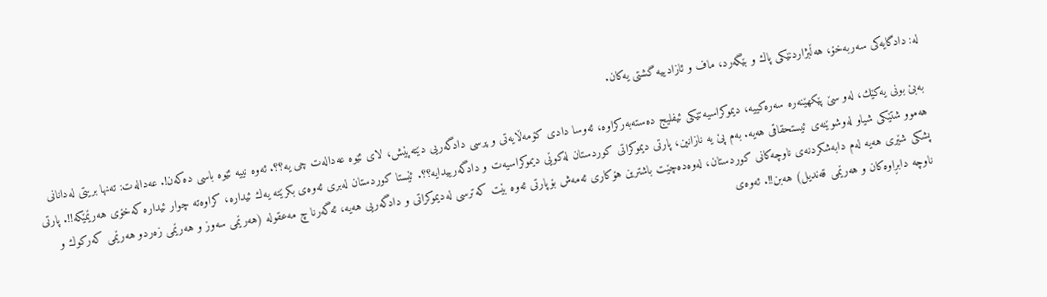له‌: دادگایه‌كی سه‌ربه‌خۆ، هه‌ڵبژاردنێكی پاك و بێگه‌رد، ماف و ئازادییه‌ گشتی یه‌كان.

به‌بێ بونی یه‌كێك، له‌و سێ پێكهێنه‌ره‌ سه‌ره‌كییه‌، دیموكراسیه‌تێكی ئیفلیج ده‌سته‌به‌ركراوه‌، ئه‌وسا دادی كۆمه‌ڵایه‌تی و پرسی دادگه‌ریی دێته‌پێش، لای ئێوه‌ عه‌داله‌ت چی یه‌؟؟. ئه‌وه‌ نییه‌ ئێوه‌ باسی ده‌كه‌ن!. عه‌داله‌ت: ته‌نها بریتی له‌دانانی هه‌موو شتێكی شیاو له‌وشوێنه‌ی ئیستحقاقی هه‌یه‌. به‌م پێ یه‌ نازانین، پارتی دیموكراتی كوردستان له‌كوێی دیموكراسیه‌ت و دادگه‌رییدایه‌؟؟. ئێستا كوردستان له‌بری ئه‌وه‌ی بكرێته‌ یه‌ك ئیداره‌، كراوه‌ته‌ چوار ئیداره‌ كه‌خۆی هه‌رێمێكه‌!!. پارتی پشكی شێری هه‌یه‌ له‌م دابه‌شكردنه‌ی ناوچه‌كانی كوردستان، له‌وه‌ده‌چێت باشترین هۆكاری ئه‌مه‌ش بۆپارتی ئه‌وه‌ بێت كه‌ترسی له‌دیموكراتی و دادگه‌ریی هه‌یه‌، ئه‌گه‌رنا چ مه‌عقوله‌ (هه‌رێمی سه‌وز و هه‌رێمی زه‌ردو هه‌رێمی كه‌ركوك و ناوچه‌ دابڕاوه‌كان و هه‌رێمی قه‌ندیل) هه‌بن!!. ئه‌وه‌ی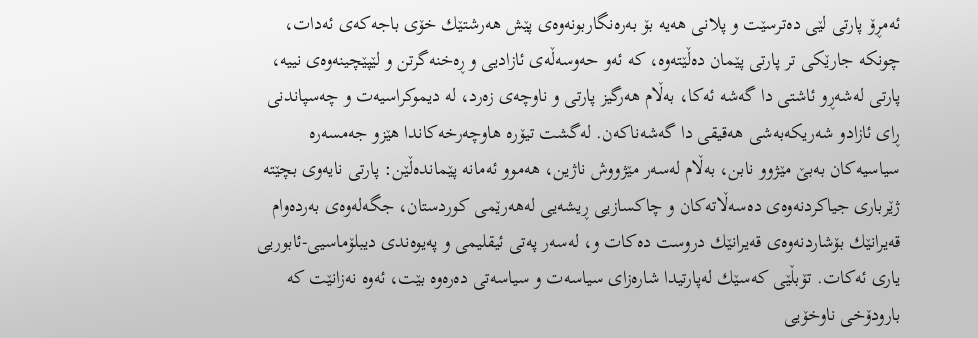ئه‌مڕۆ پارتی لێی ده‌ترسێت و پلانی هه‌یه‌ بۆ به‌ره‌نگاربونه‌وه‌ی پێش هه‌رشتێك خۆی باجه‌كه‌ی ئه‌دات، چونكه‌ جارێكی تر پارتی پێمان ده‌ڵێته‌وه‌، كه‌ ئه‌و حه‌وسه‌ڵه‌ی ئازادیی و ڕه‌خنه‌گرتن و لێپێچینه‌وه‌ی نییه‌، پارتی له‌شه‌ڕو ئاشتی دا گه‌شه‌ ئه‌كا، به‌ڵام هه‌رگیز پارتی و ناوچه‌ی زه‌رد، له‌ دیموكراسیه‌ت و چه‌سپاندنی ڕای ئازادو شه‌ریكه‌به‌شی هه‌قیقی دا گه‌شه‌ناكه‌ن. له‌گشت تیۆره‌ هاوچه‌رخه‌كاندا هێزو جه‌مسه‌ره‌ سیاسیه‌كان به‌بێ مێژوو نابن، به‌ڵام له‌سه‌ر مێژووش ناژین، هه‌موو ئه‌مانه‌ پێمانده‌ڵێن: پارتی نایه‌وی بچێته‌ ژێرباری جیاكردنه‌وه‌ی ده‌سه‌ڵاته‌كان و چاكسازیی ڕیشه‌یی له‌هه‌رێمی كوردستان، جگه‌له‌وه‌ی به‌رده‌وام قه‌یرانێك بۆشاردنه‌وه‌ی قه‌یرانێك دروست ده‌كات و، له‌سه‌ر په‌تی ئیقلیمی و په‌یوه‌ندی دیبلۆماسیی-ئابوریی یاری ئه‌كات. تۆبڵێی كه‌سێك له‌پارتیدا شاره‌زای سیاسه‌ت و سیاسه‌تی ده‌ره‌وه‌ بێت، ئه‌وه‌ نه‌زانێت كه‌ بارودۆخی ناوخۆیی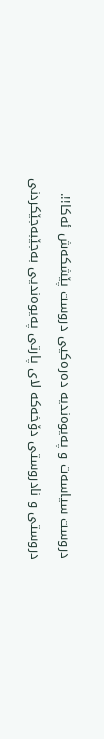دروست سیاسه‌ت و په‌یوه‌ندیه‌ ده‌ره‌كیی دروست پێشكه‌ش ئه‌كا!!. دروستی و نادروستی دۆخه‌كه‌ لای پارتی په‌یوه‌ندیی به‌جێبه‌جێكردنی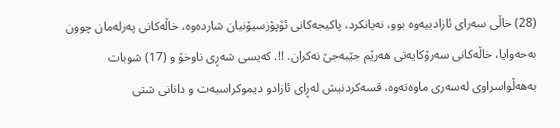(28) خاڵی سه‌رای ئازادییه‌وه‌ بوو، نه‌یانكرد، پاكیجه‌كانی ئۆپۆزسیۆنیان شارده‌وه‌، خاڵه‌كانی په‌رله‌مان چوون به‌حه‌وایا، خاڵه‌كانی سه‌رۆكایه‌تی هه‌رێم جێبه‌جێ نه‌كران. !!. كه‌یسی شه‌ڕی ناوخۆ و (17) شوبات به‌هه‌ڵواسراوی له‌سه‌ری ماوه‌ته‌وه‌، قسه‌كردنیش له‌ڕای ئازادو دیموكراسیه‌ت و دانانی شتی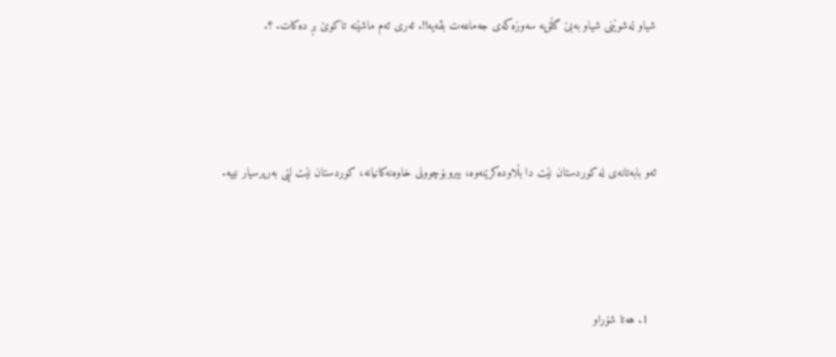شیاو له‌شوێنی شیاو به‌بێ گڵۆپه‌ سه‌وزه‌كه‌ی جه‌ماعه‌ت بڤه‌یه‌!!. ئه‌ری ئه‌م ماشێنه‌ تاكوێ بڕ ده‌كات. ؟.




ئه‌و بابه‌تانه‌ی له‌ کوردستان نێت دا بڵاوده‌کرێنه‌وه‌، بیروبۆچوونی خاوه‌نه‌کانیانه‌، کوردستان نێت لێی به‌رپرسیار نییه‌.




  1. هه‌تا شۆراو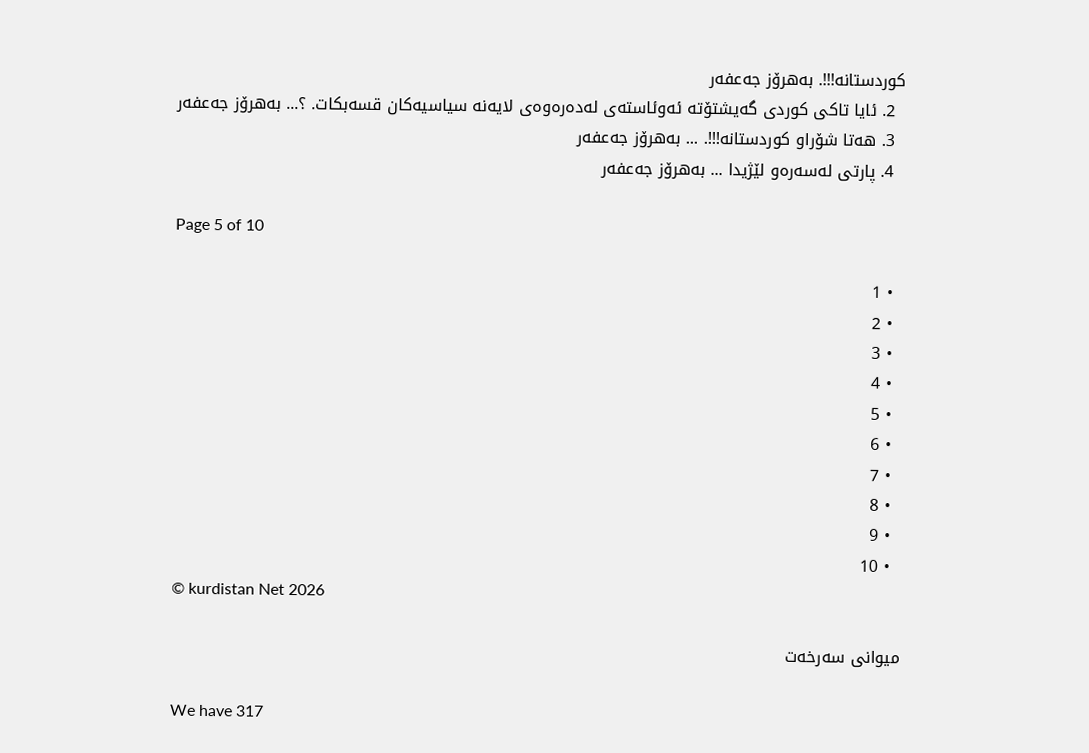كوردستانه‌!!!. به‌هرۆز جه‌عفه‌ر
  2. ئایا تاكی كوردی گه‌یشتۆته‌ ئه‌وئاسته‌ی له‌ده‌ره‌وه‌ی لایه‌نه‌ سیاسیه‌كان قسه‌بكات. ؟... به‌هرۆز جه‌عفه‌ر
  3. هه‌تا شۆراو كوردستانه‌!!!. ... به‌هرۆز جه‌عفه‌ر
  4. پارتی له‌سه‌ره‌و لێژیدا ... به‌هرۆز جه‌عفه‌ر

Page 5 of 10

  • 1
  • 2
  • 3
  • 4
  • 5
  • 6
  • 7
  • 8
  • 9
  • 10
© kurdistan Net 2026

میوانی سەرخەت

We have 317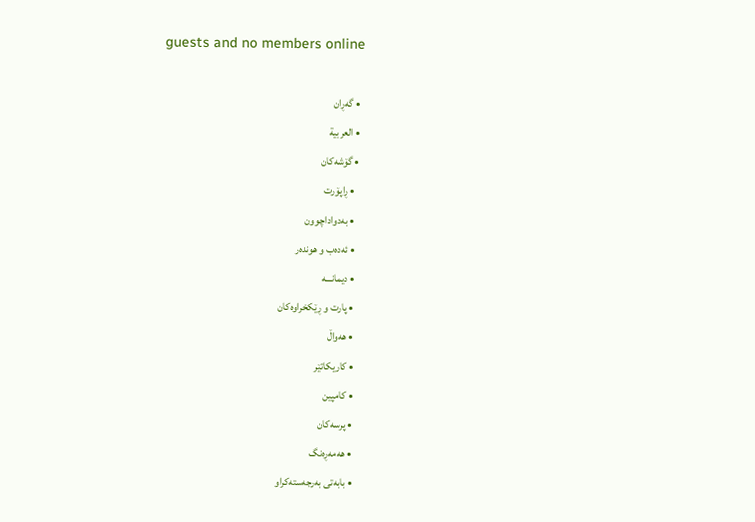guests and no members online

  • گەڕان
  • العربیة
  • گۆشه‌کان
    • ڕاپۆرت
    • به‌دواداچوون
    • ئه‌ده‌ب و هونده‌ر
    • دیمانـــه‌
    • پارت و ڕێکخراوه‌کان
    • هه‌واڵ
    • کاریکاتێر
    • کامپین
    • پرسه‌کان
    • هه‌مه‌ڕه‌نگ
    • بابه‌تی به‌رجه‌سته‌کراو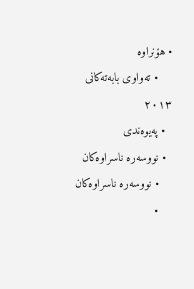• هۆنراوە
    • تەواوی بابەتەکانی ٢٠١٣
  • په‌یوه‌ندی
  • نووسه‌ره‌ ناسراوه‌کان
    • نووسه‌ره‌ ناسراوه‌کان
    •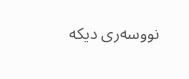نووسه‌ری دیکه‌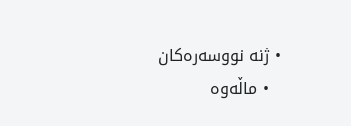• ژنە نووسەرەکان
  • ماڵەوە